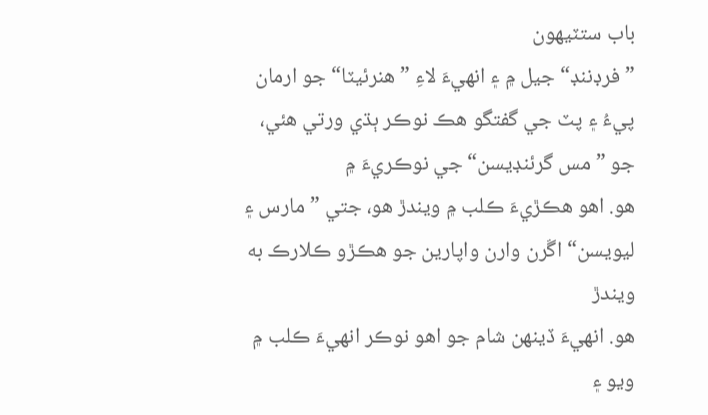باب ستٽيهون
”فرڊننڊ“ جيل ۾ ۽ انهيءَ لاءِ ”هنرئيٽا“ جو ارمان
پيءُ ۽ پٽ جي گفتگو هڪ نوڪر ٻڌي ورتي هئي، جو ”مس گرئنڊيسن“ جي نوڪريءَ ۾
هو. اهو هڪڙيءَ ڪلب ۾ ويندڙ هو، جتي ”مارس ۽
ليويسن“ اڱرن وارن واپارين جو هڪڙو ڪلارڪ به ويندڙ
هو. انهيءَ ڏينهن شام جو اهو نوڪر انهيءَ ڪلب ۾
ويو ۽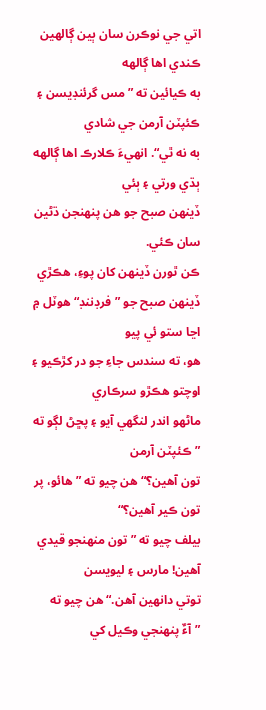اتي جي نوڪرن سان ٻين ڳالهين ڪندي اها ڳالهه
به ڪيائين ته ”مس گرئنڊيسن ۽ ڪئپٽن آرمن جي شادي
به نه ٿي“. انهيءَ ڪلارڪ اها ڳالهه ٻڌي ورتي ۽ ٻئي
ڏينهن صبح جو هن پنهنجن ڌڻين سان ڪئي.
ڪن ٿورن ڏينهن کان پوءِ، هڪڙي ڏينهن صبح جو ”فرڊننڊ“ هوٽل ۾ اڃا ستو ئي پيو
هو، ته سندس جاءِ جو در کڙڪيو ۽ اوچتو هڪڙو سرڪاري
ماڻهو اندر لنگهي آيو ۽ پڇڻ لڳو ته ”ڪئپٽن آرمن
تون آهين؟“ هن چيو ته ”هائو، پر تون ڪير آهين؟“
بيلف چيو ته ”تون منهنجو قيدي آهين! مارس ۽ ليويسن
توتي دانهين آهن.“ هن چيو ته ”آءٌ پنهنجي وڪيل کي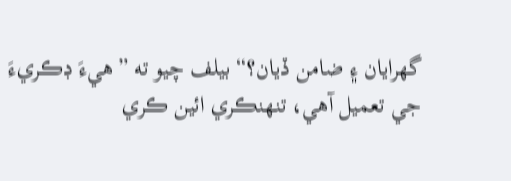گهرايان ۽ ضامن ڏيان؟“ بيلف چيو ته ”هيءَ ڊڪريءَ
جي تعميل آهي، تنهنڪري ائين ڪري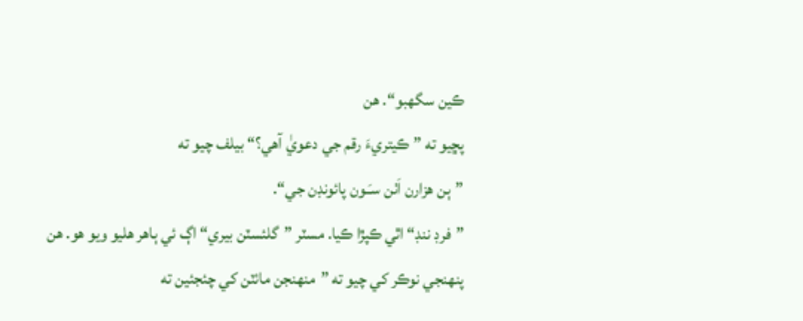ڪين سگهبو“. هن
پڇيو ته ”ڪيتريءَ رقم جي دعويٰ آهي؟“ بيلف چيو ته
”ٻن هزارن اَٺن سـَـون پائونڊن جي“.
”فرڊ ننڊ“ اٿي ڪپڙا ڪيا. مسٽر ”گلئسٽن بيري“ اڳ ئي ٻاهر هليو ويو هو. هن
پنهنجي نوڪر کي چيو ته ”منهنجن مائٽن کي چئجئين ته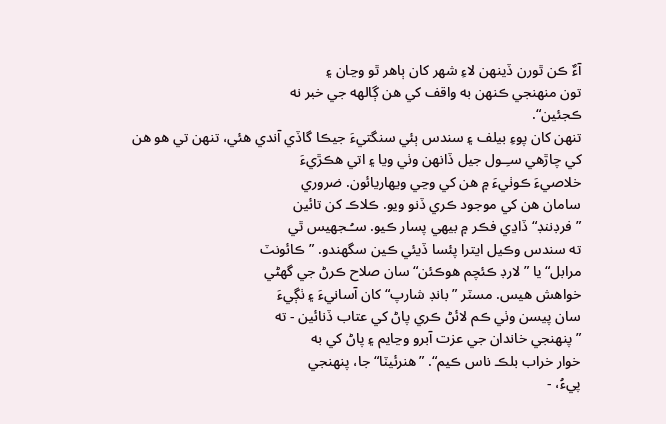آءٌ ڪن ٿورن ڏينهن لاءِ شهر کان ٻاهر ٿو وڃان ۽
تون منهنجي ڪنهن به واقف کي هن ڳالهه جي خبر نه
ڪجئين“.
تنهن کان پوءِ بيلف ۽ سندس ٻئي سنگتيءَ جيڪا گاڏي آندي هئي، تنهن تي هو هن
کي چاڙهي سـِـول جيل ڏانهن وٺي ويا ۽ اتي هڪڙيءَ
خلاصيءَ ڪوٺيءَ ۾ هن کي وڃي ويهاريائون. ضروري
سامان هن کي موجود ڪري ڏنو ويو. ڪلاڪ کن تائين
”فرڊننڊ“ ڏاڍي فڪر ۾ بيهي پسار ڪيو. سـُـجهيس ٿي
ته سندس وڪيل ايترا پئسا ڏيئي ڪين سگهندو. ”ڪائونٽ
مرابل“ يا ”لارڊ ڪئچم هوڪئن“ سان صلاح ڪرڻ جي گهڻي
خواهش هيس. مسٽر ”بانڊ شارپ“ کان آسانيءَ ۽ ٺڳيءَ
سان پيسن وٺي ڪم لائڻ ڪري پاڻ کي عتاب ڏنائين - ته
”پنهنجي خاندان جي عزت آبرو وڃايم ۽ پاڻ کي به
خوار خراب بلڪ ناس ڪيم“. ”هنرئيٽا“ جا، پنهنجي
پيءُ، -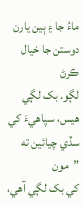ماءُ جا ۽ ٻين يارن دوستن جا خيال ڪرڻ
لڳو. بک لڳي هيس، سپاهيءَ کي سڏي چيائين ته ”مون
کي بک لڳي آهي،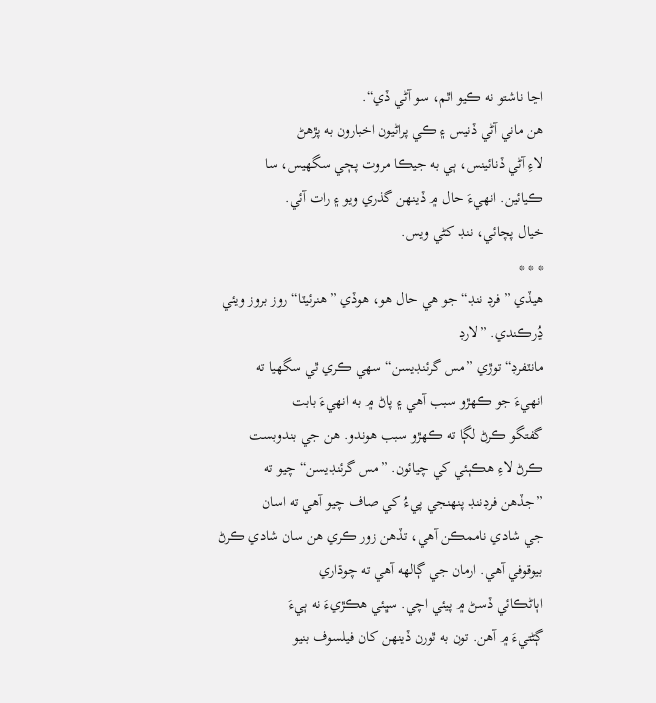اڃا ناشتو نه ڪيو اٿم، سو آڻي ڏي“.
هن ماني آڻي ڏنيس ۽ ڪي پراڻيون اخبارون به پڙهڻ
لاءِ آڻي ڏنائينس، ٻي به جيڪا مروت پڄي سگهيس، سا
ڪيائين. انهيءَ حال ۾ ڏينهن گذري ويو ۽ رات آئي.
خيال پچائي، ننڊ کڻي ويس.
* * *
هيڏي ”فرڊ ننڊ“ جو هي حال هو، هوڏي ”هنرئيٽا“ روز بروز ويئي ڍُرڪندي. ”لارڊ
مانٽفرڊ“ توڙي ”مس گرئنڊيسن“ سهي ڪري ٿي سگهيا ته
انهيءَ جو ڪهڙو سبب آهي ۽ پاڻ ۾ به انهيءَ بابت
گفتگو ڪرڻ لڳا ته ڪهڙو سبب هوندو. هن جي بندوبست
ڪرڻ لاءِ هڪٻئي کي چيائون. ”مس گرئنڊيسن“ چيو ته
”جڏهن فرڊننڊ پنهنجي پيءُ کي صاف چيو آهي ته اسان
جي شادي ناممڪن آهي، تڏهن زور ڪري هن سان شادي ڪرڻ
بيوقوفي آهي. ارمان جي ڳالهه آهي ته چوڌاري
اٻاڻڪائي ڏسڻ ۾ پيئي اچي. سڀئي هڪڙيءَ نه ٻيءَ
ڳڻتيءَ ۾ آهن. تون به ٿورن ڏينهن کان فيلسوف بنيو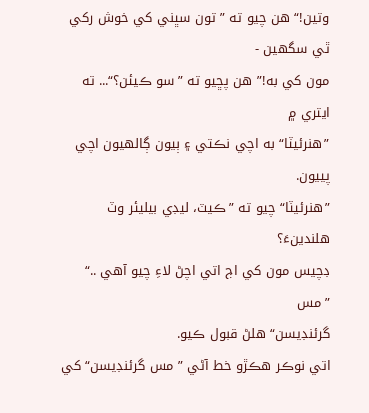وتين!“ هن چيو ته ”تون سڀني کي خوش رکي ٿي سگهين -
مون کي به!” هن پڇيو ته ”سو ڪيئن؟“... ته ايتري ۾
”هنرئيٽا“ به اچي نڪتي ۽ ٻيون ڳالهيون اچي پييون.
”هنرئيٽا“ چيو ته ”ڪيٽ، ليڊي بيليئر وٽ هلندينءَ؟
ڊچيس مون کي اڄ اتي اچڻ لاءِ چيو آهي ..“ ”مس
گرئنڊيسن“ هلڻ قبول ڪيو.
اتي نوڪر هڪڙو خط آڻي ”مس گرئنڊيسن“ کي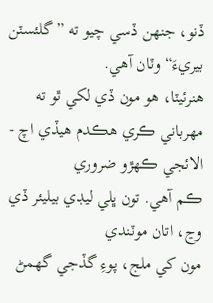ڏنو، جنهن ڏسي چيو ته ”گلئسٽن
بيريءَ“ وٽان آهي.
هنرئيٽا، هو مون ڏي لکي ٿو ته مهرباني ڪري هڪدم هيڏي اچ - الائجي ڪهڙو ضروري
ڪم آهي. تون ڀلي ليڊي بيليئر ڏي وڃ، اتان موٽندي
مون کي ملج، پوءِ گڏجي گهمڻ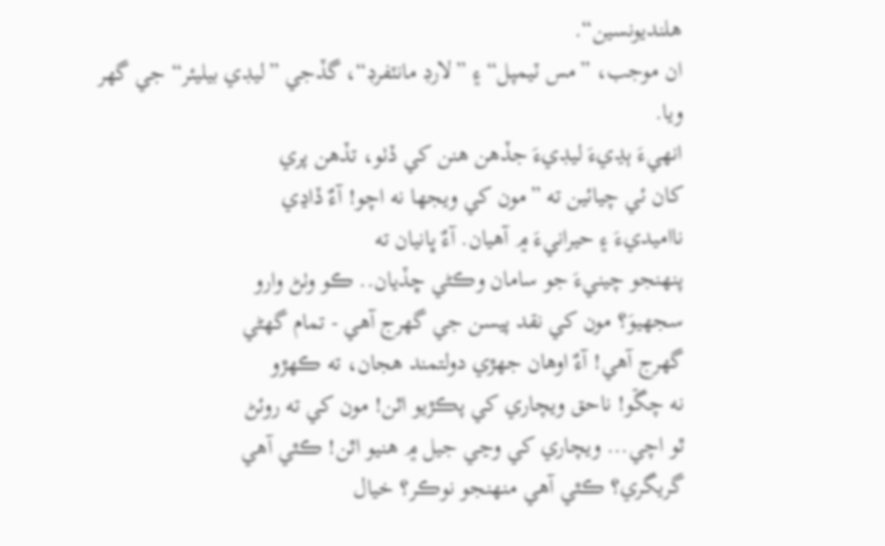هلنديونسين“.
ان موجب، ”مس ٽيمپل“ ۽ ”لارڊ مانٽفرڊ“، گڏجي ”ليڊي بيليئر“ جي گهر ويا.
انهيءَ ٻڍيءَ ليڊيءَ جڏهن هنن کي ڏٺو، تڏهن پري
کان ئي چيائين ته ”مون کي ويجها نه اچو! آءٌ ڏاڍي
نااميديءَ ۽ حيرانيءَ ۾ آهيان. آءٌ ڀانيان ته
پنهنجو چينيءَ جو سامان وڪڻي ڇڏيان.. ڪو وٺڻ وارو
سجهيوَ؟ مون کي نقد پيسن جي گهرج آهي - تمام گهڻي
گهرج آهي! آءٌ اوهان جهڙي دولتمند هجان، ته ڪهڙو
نه چڱو! ناحق ويچاري کي پڪڙيو اٿن! مون کي ته روئڻ
ٿو اچي... ويچاري کي وڃي جيل ۾ هنيو اٿن! ڪٿي آهي
گريگري؟ ڪٿي آهي منهنجو نوڪر؟ خيال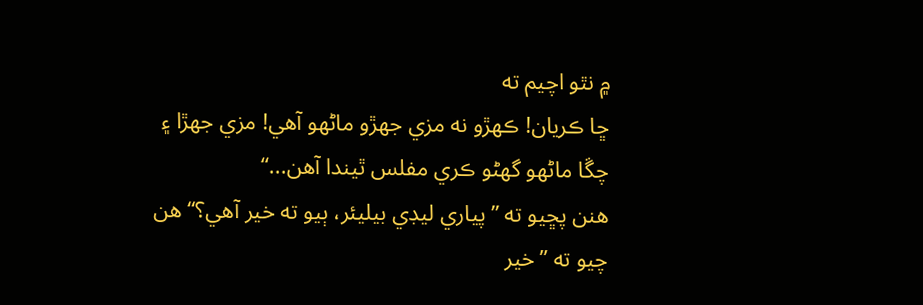۾ نٿو اچيم ته
ڇا ڪريان! ڪهڙو نه مزي جهڙو ماڻهو آهي! مزي جهڙا ۽
چڱا ماڻهو گهڻو ڪري مفلس ٿيندا آهن...“
هنن پڇيو ته ”پياري ليڊي بيليئر، ٻيو ته خير آهي؟“ هن چيو ته ”خير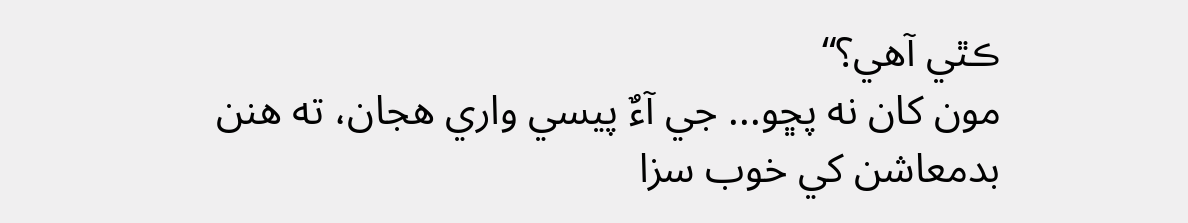ڪٿي آهي؟“
مون کان نه پڇو... جي آءٌ پيسي واري هجان، ته هنن
بدمعاشن کي خوب سزا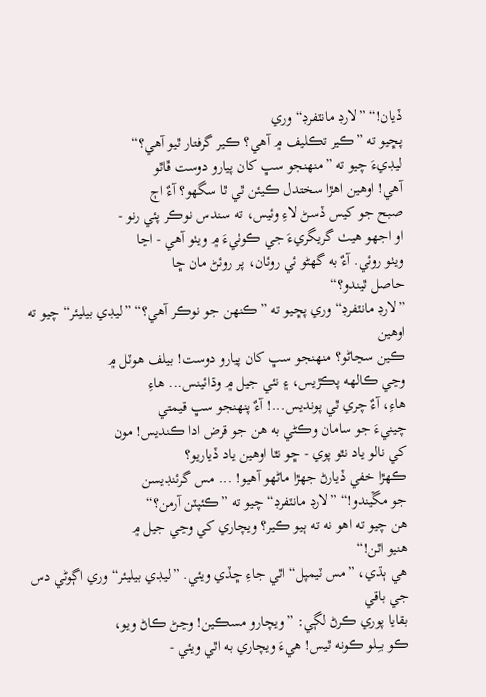ڏيان!“ ”لارڊ مانٽفرڊ“ وري
پڇيو ته ”ڪير تڪليف ۾ آهي؟ ڪير گرفتار ٿيو آهي؟“
ليڊيءَ چيو ته ”منهنجو سڀ کان پيارو دوست ڦاٿو
آهي! اوهين اهڙا سختدل ڪيئن ٿي ٿا سگهو؟ آءٌ اڄ
صبح جو کيس ڏسڻ لاءِ وئيس، ته سندس نوڪر پئي رنو -
او اجهو هيٺ گريگريءَ جي ڪوٺيءَ ۾ ويٺو آهي - اڃا
ويٺو روئي. آءٌ به گهڻو ئي روئان، پر روئڻ مان ڇا
حاصل ٿيندو؟“
”لارڊ مانٽفرڊ“ وري پڇيو ته ”ڪنهن جو نوڪر آهي؟“ ”ليڊي بيليئر“ چيو ته اوهين
ڪين سڃاڻو؟ منهنجو سڀ کان پيارو دوست! بيلف هوٽل ۾
وڃي ڪالهه پڪڙيس، ۽ نئي جيل ۾ وڌائينس... هاءِ
هاءِ، آءٌ چري ٿي پونديس...! آءٌ پنهنجو سڀ قيمتي
چينيءَ جو سامان وڪڻي به هن جو قرض ادا ڪنديس! مون
کي نالو ياد نٿو پوي - ڇو نٿا اوهين ياد ڏياريو؟
ڪهڙا خفي ڏيارڻ جهڙا ماڻهو آهيو! ... مس گرئنڊيسن
جو مڱيندو!“ ”لارڊ مانٽفرڊ“ چيو ته ”ڪئپٽن آرمن؟“
هن چيو ته اهو نه ته ٻيو ڪير؟ ويچاري کي وڃي جيل ۾
هنيو اٿن!“
هي ٻڌي، ”مس ٽيمپل“ اٿي جاءِ ڇڏي ويئي. ”ليڊي بيليئر“ وري اڳوڻي دس جي باقي
بقايا پوري ڪرڻ لڳي: ”ويچارو مسڪين! وڃڻ ڪاڻ ويو،
ڪو بـِـلو ڪونه ٿيس! هيءَ ويچاري به اٿي ويئي -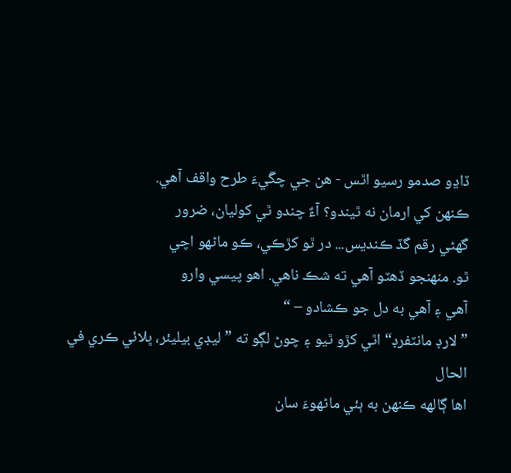ڏاڍو صدمو رسيو اٿس - هن جي چڱيءَ طرح واقف آهي.
ڪنهن کي ارمان نه ٿيندو؟ آءٌ چندو ٿي کوليان، ضرور
گهڻي رقم گڏ ڪنديس... در ٿو کڙڪي، ڪو ماڻهو اچي
ٿو. منهنجو ڏهٽو آهي ته شڪ ناهي. اهو پيسي وارو
آهي ۽ آهي به دل جو ڪشادو – “
”لارڊ مانٽفرڊ“ اٿي کڙو ٿيو ۽ چوڻ لڳو ته ”ليڊي بيليئر، ڀلائي ڪري في الحال
اها ڳالهه ڪنهن به ٻئي ماڻهوءَ سان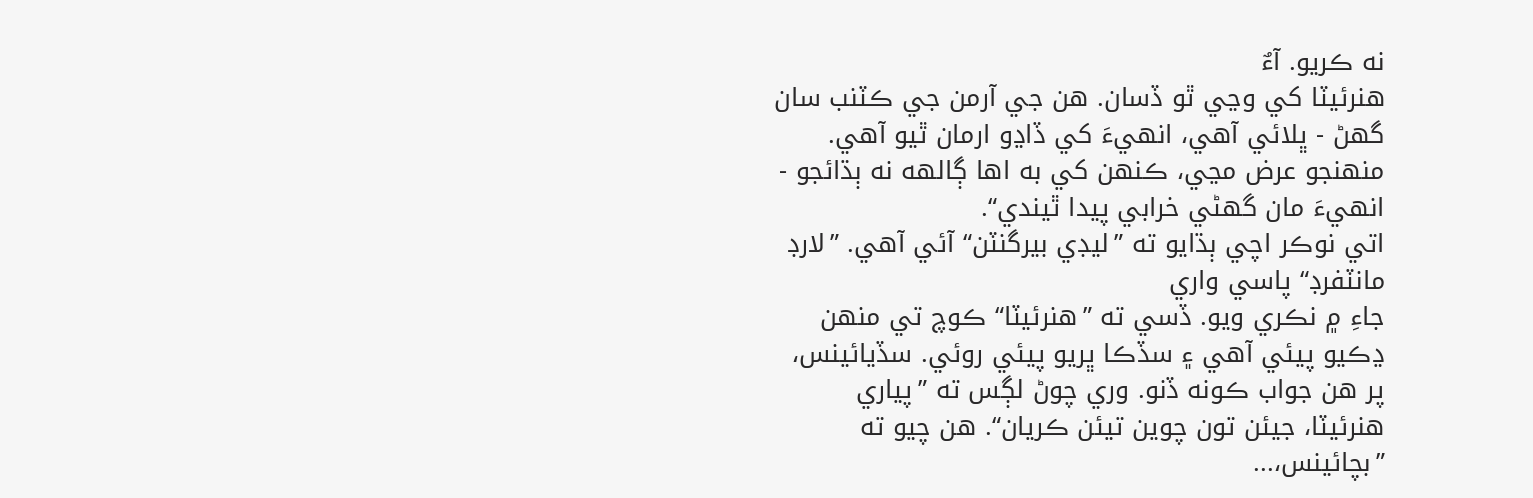نه ڪريو. آءٌ
هنرئيٽا کي وڃي ٿو ڏسان. هن جي آرمن جي ڪٽنب سان
گهڻ - ڀلائي آهي، انهيءَ کي ڏاڍو ارمان ٿيو آهي.
منهنجو عرض مڃي، ڪنهن کي به اها ڳالهه نه ٻڌائجو -
انهيءَ مان گهڻي خرابي پيدا ٿيندي“.
اتي نوڪر اچي ٻڌايو ته ”ليڊي بيرگنٽن“ آئي آهي. ”لارڊ مانٽفرڊ“ پاسي واري
جاءِ ۾ نڪري ويو. ڏسي ته ”هنرئيٽا“ ڪوچ تي منهن
ڍڪيو پيئي آهي ۽ سڏڪا ڀريو پيئي روئي. سڏيائينس،
پر هن جواب ڪونه ڏنو. وري چوڻ لڳس ته ”پياري
هنرئيٽا، جيئن تون چوين تيئن ڪريان“. هن چيو ته
”بچائينس،...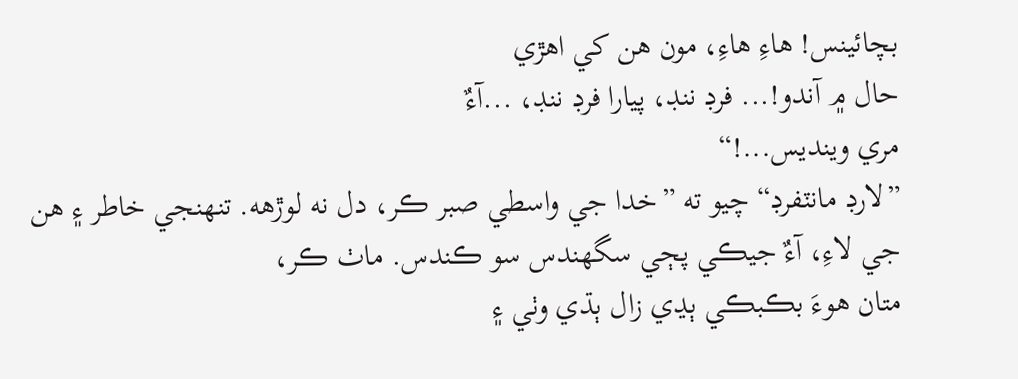بچائينس! هاءِ هاءِ، مون هن کي اهڙي
حال ۾ آندو!... فرڊ ننڊ، پيارا فرڊ ننڊ، ...آءٌ
مري وينديس...!“
”لارڊ مانٽفرڊ“ چيو ته ”خدا جي واسطي صبر ڪر، دل نه لوڙهه. تنهنجي خاطر ۽ هن
جي لاءِ، آءٌ جيڪي پڄي سگهندس سو ڪندس. ماٺ ڪر،
متان هوءَ بڪبڪي ٻڍي زال ٻڌي وٺي ۽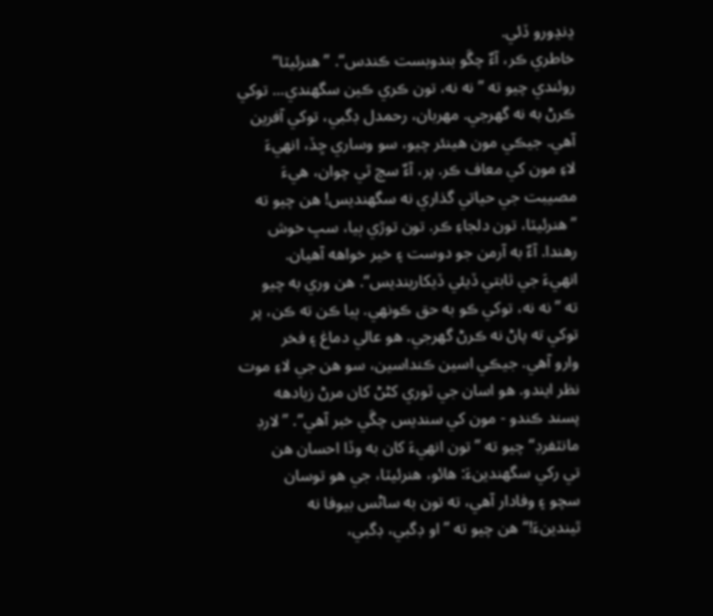ڍنڍورو ڏئي.
خاطري ڪر، آءٌ چڱو بندوبست ڪندس“. ”هنرئيٽا“
روئندي چيو ته ”نه نه، تون ڪري ڪين سگهندي... توکي
ڪرڻ به نه گهرجي. مهربان، رحمدل ڊگبي، توکي آفرين
آهي. جيڪي مون هينئر چيو، سو وساري ڇڏ، انهيءَ
لاءِ مون کي معاف ڪر. پر، آءٌ سچ ٿي چوان، هيءَ
مصيبت جي حياتي گذاري نه سگهنديس! هن چيو ته
”هنرئيٽا، تون دلجاءِ ڪر. تون توڙي ٻيا، سڀ خوش
رهندا. آءٌ به آرمن جو دوست ۽ خير خواهه آهيان.
انهيءَ جي ثابتي ڏيئي ڏيکارينديس“. هن وري به چيو
ته ”نه نه، توکي ڪو به حق ڪونهي. ٻيا ڪن ته ڪن، پر
توکي ته پاڻ نه ڪرڻ گهرجي. هو عالي دماغ ۽ فخر
وارو آهي. جيڪي اسين ڪنداسين، سو هن جي لاءِ موت
نظر ايندو. هو اسان جي ٿوري کڻڻ کان مرڻ زيادهه
پسند ڪندو - مون کي سنديس چڱي خبر آهي“. ”لارڊ
مانٽفرڊ“ چيو ته ”تون انهيءَ کان به وڏا احسان هن
تي رکي سگهندينءَ: هائو، هنرئيٽا، جي هو توسان
سچو ۽ وفادار آهي، ته تون به ساڻس بيوفا نه
ٿيندينءَ!“ هن چيو ته ”او ڊگبي، ڊگبي،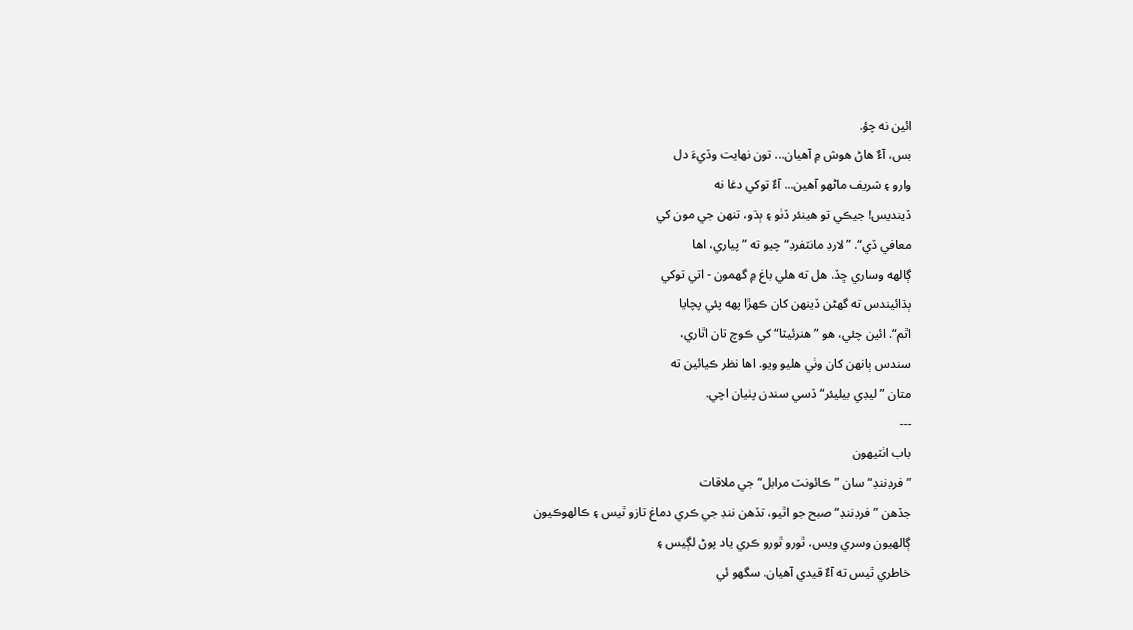ائين نه چؤ.
بس، آءٌ هاڻ هوش ۾ آهيان... تون نهايت وڏيءَ دل
وارو ۽ شريف ماڻهو آهين... آءٌ توکي دغا نه
ڏينديس! جيڪي تو هينئر ڏٺو ۽ ٻڌو، تنهن جي مون کي
معافي ڏي“. ”لارڊ مانٽفرڊ“ چيو ته ”پياري، اها
ڳالهه وساري ڇڏ. هل ته هلي باغ ۾ گهمون - اتي توکي
ٻڌائيندس ته گهڻن ڏينهن کان ڪهڙا پهه پئي پچايا
اٿم“. ائين چئي، هو ”هنرئيٽا“ کي ڪوچ تان اٿاري،
سندس ٻانهن کان وٺي هليو ويو. اها نظر ڪيائين ته
متان ”ليڊي بيليئر“ ڏسي سندن پٺيان اچي.
---
باب اٺٽيهون
”فرڊننڊ“ سان ”ڪائونٽ مرابل“ جي ملاقات
جڏهن ”فرڊننڊ“ صبح جو اٿيو، تڏهن ننڊ جي ڪري دماغ تازو ٿيس ۽ ڪالهوڪيون
ڳالهيون وسري ويس، ٿورو ٿورو ڪري ياد پوڻ لڳيس ۽
خاطري ٿيس ته آءٌ قيدي آهيان. سگهو ئي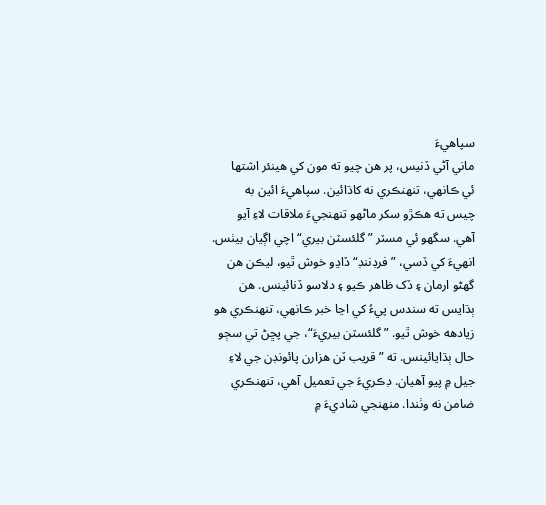سپاهيءَ
ماني آڻي ڏنيس، پر هن چيو ته مون کي هينئر اشتها
ئي ڪانهي، تنهنڪري نه کاڌائين. سپاهيءَ ائين به
چيس ته هڪڙو سکر ماڻهو تنهنجيءَ ملاقات لاءِ آيو
آهي. سگهو ئي مسٽر ”گلئسٽن بيري“ اچي اڳيان بيٺس.
انهيءَ کي ڏسي، ”فرڊننڊ“ ڏاڍو خوش ٿيو، ليڪن هن
گهڻو ارمان ۽ ڏک ظاهر ڪيو ۽ دلاسو ڏنائينس. هن
ٻڌايس ته سندس پيءُ کي اڃا خبر ڪانهي، تنهنڪري هو
زيادهه خوش ٿيو. ”گلئسٽن بيريءَ“، جي پڇڻ تي سڄو
حال ٻڌايائينس. ته ”قريب ٽن هزارن پائونڊن جي لاءِ
جيل ۾ پيو آهيان. ڊڪريءَ جي تعميل آهي، تنهنڪري
ضامن نه وٺندا. منهنجي شاديءَ ۾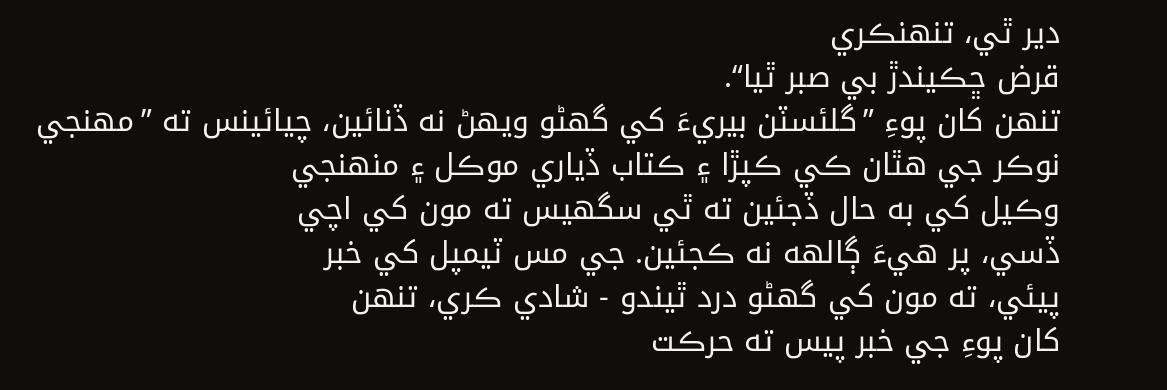دير ٿي، تنهنڪري
قرض ڇڪيندڙ بي صبر ٿيا“.
تنهن کان پوءِ ”گلئسٽن بيريءَ کي گهڻو ويهڻ نه ڏنائين، چيائينس ته ”مهنجي
نوڪر جي هٿان ڪي ڪپڙا ۽ ڪتاب ڏياري موڪل ۽ منهنجي
وڪيل کي به حال ڏجئين ته ٿي سگهيس ته مون کي اچي
ڏسي، پر هيءَ ڳالهه نه ڪجئين. جي مس ٽيمپل کي خبر
پيئي، ته مون کي گهڻو درد ٿيندو - شادي ڪري، تنهن
کان پوءِ جي خبر پيس ته حرڪت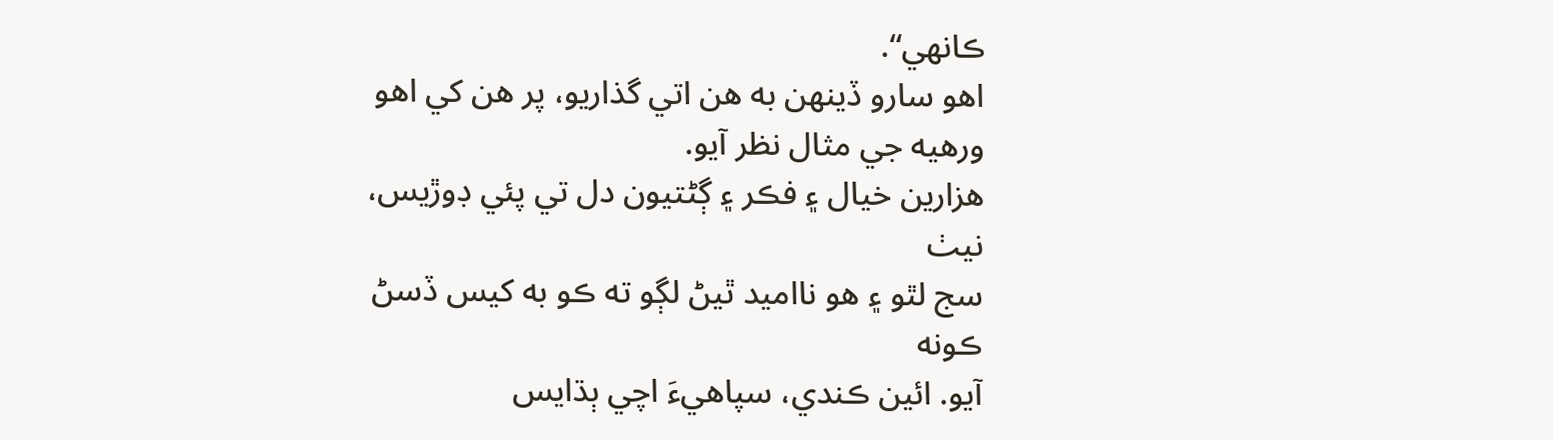ڪانهي“.
اهو سارو ڏينهن به هن اتي گذاريو، پر هن کي اهو ورهيه جي مثال نظر آيو.
هزارين خيال ۽ فڪر ۽ ڳڻتيون دل تي پئي ڊوڙيس، نيٺ
سج لٿو ۽ هو نااميد ٿيڻ لڳو ته ڪو به کيس ڏسڻ ڪونه
آيو. ائين ڪندي، سپاهيءَ اچي ٻڌايس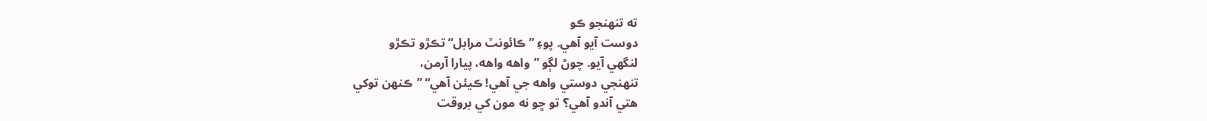ته تنهنجو ڪو
دوست آيو آهي. پوءِ ”ڪائونٽ مرابل“ تڪڙو تڪڙو
لنگهي آيو. چوڻ لڳو ”واهه واهه، پيارا آرمن،
تنهنجي دوستي واهه جي آهي! ڪيئن آهي“ ”ڪنهن توکي
هتي آندو آهي؟ تو ڇو نه مون کي بروقت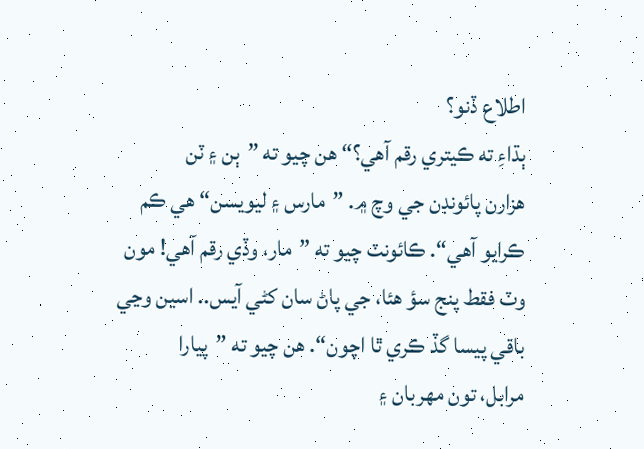اطلاع ڏنو؟
ٻڌاءِ ته ڪيتري رقم آهي؟“ هن چيو ته ”ٻن ۽ ٽن
هزارن پائونڊن جي وچ ۾. ”مارس ۽ ليويسن“ هي ڪم
ڪرايو آهي“. ڪائونٽ چيو ته ”مار، وڏي رقم آهي! مون
وٽ فقط پنج سؤ هئا، جي پاڻ سان کڻي آيس.. اسين وڃي
باقي پيسا گڏ ڪري ٿا اچون“. هن چيو ته ”پيارا
مرابل، تون مهربان ۽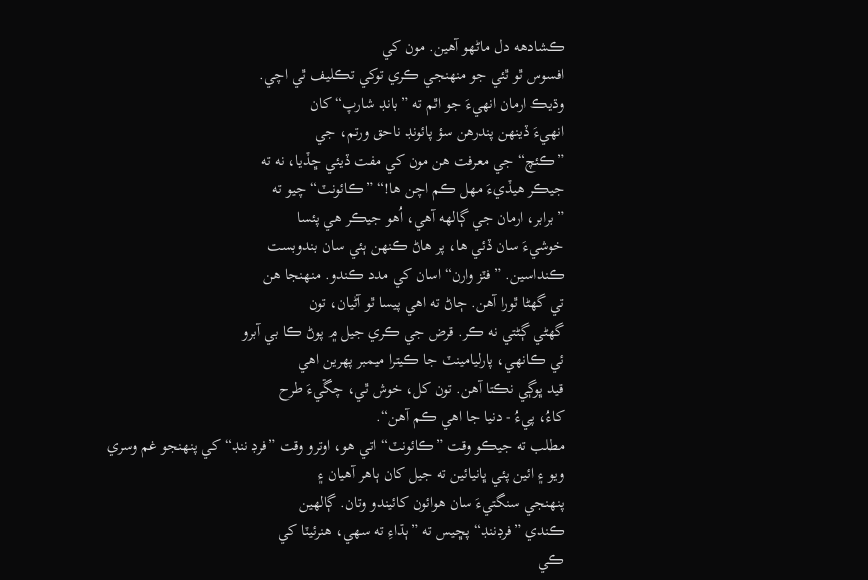ڪشادهه دل ماڻهو آهين. مون کي
افسوس ٿو ٿئي جو منهنجي ڪري توکي تڪليف ٿي اچي.
وڌيڪ ارمان انهيءَ جو اٿم ته ”بانڊ شارپ“ کان
انهيءَ ڏينهن پندرهن سؤ پائونڊ ناحق ورتم، جي
”ڪئچ“ جي معرفت هن مون کي مفت ڏيئي ڇڏيا، نه ته
جيڪر هيڏيءَ مهل ڪم اچن ها!“ ”ڪائونٽ“ چيو ته
”برابر، ارمان جي ڳالهه آهي، اُهو جيڪر هي پئسا
خوشيءَ سان ڏئي ها، پر هاڻ ڪنهن ٻئي سان بندوبست
ڪنداسين. ”فٽز وارن“ اسان کي مدد ڪندو. منهنجا هن
تي گهڻا ٿورا آهن. ڄاڻ ته اهي پيسا ٿو آڻيان، تون
گهڻي ڳڻتي نه ڪر. قرض جي ڪري جيل ۾ پوڻ ڪا بي آبرو
ئي ڪانهي، پارليامينٽ جا ڪيترا ميمبر پهرين اهي
قيد ڀوڳي نڪتا آهن. تون کل، خوش ٿي، چڱيءَ طرح
کاءُ، پيءُ - دنيا جا اهي ڪم آهن“.
مطلب ته جيڪو وقت ”ڪائونٽ“ اتي هو، اوترو وقت ”فرڊ ننڊ“ کي پنهنجو غم وسري
ويو ۽ ائين پئي ڀانيائين ته جيل کان ٻاهر آهيان ۽
پنهنجي سنگتيءَ سان هوائون کائيندو وتان. ڳالهين
ڪندي ”فرڊننڊ“ پڇيس ته ”ٻڌاءِ ته سهي، هنرئيٽا کي
ڪي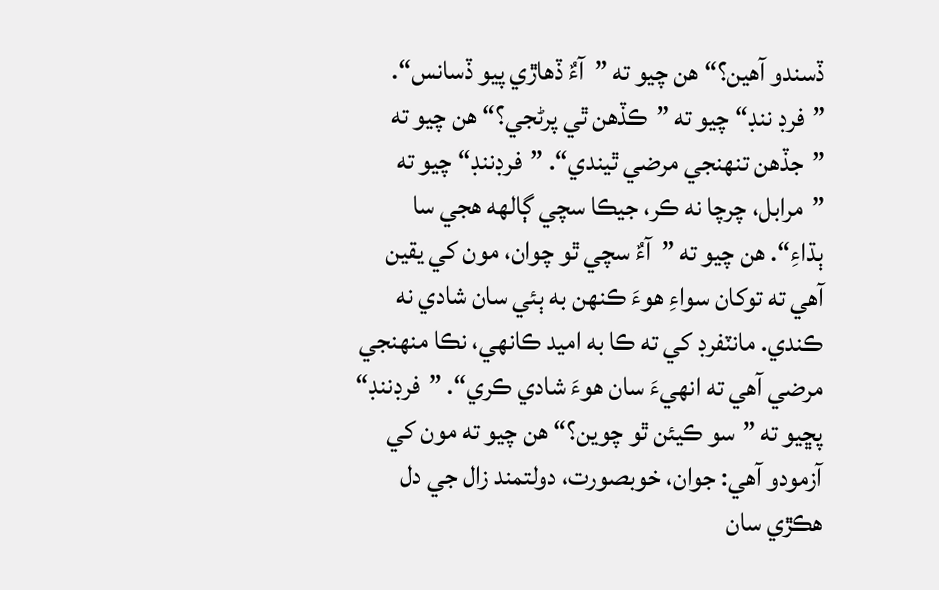ڏسندو آهين؟“ هن چيو ته ”آءٌ ڏهاڙي پيو ڏسانس“.
”فرڊ ننڊ“ چيو ته ”ڪڏهن ٿي پرڻجي؟“ هن چيو ته
”جڏهن تنهنجي مرضي ٿيندي“. ”فرڊننڊ“ چيو ته
”مرابل، چرچا نه ڪر، جيڪا سچي ڳالهه هجي سا
ٻڌاءِ“. هن چيو ته ”آءٌ سچي ٿو چوان، مون کي يقين
آهي ته توکان سواءِ هوءَ ڪنهن به ٻئي سان شادي نه
ڪندي. مانٽفرڊ کي ته ڪا به اميد ڪانهي، نڪا منهنجي
مرضي آهي ته انهيءَ سان هوءَ شادي ڪري“. ”فرڊننڊ“
پڇيو ته ”سو ڪيئن ٿو چوين؟“ هن چيو ته مون کي
آزمودو آهي: جوان، خوبصورت، دولتمند زال جي دل
هڪڙي سان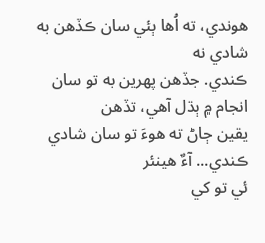هوندي، ته اُها ٻئي سان ڪڏهن به شادي نه
ڪندي. جڏهن پهرين به تو سان انجام ۾ ٻڌل آهي، تڏهن
يقين ڄاڻ ته هوءَ تو سان شادي ڪندي... آءٌ هينئر
ئي تو کي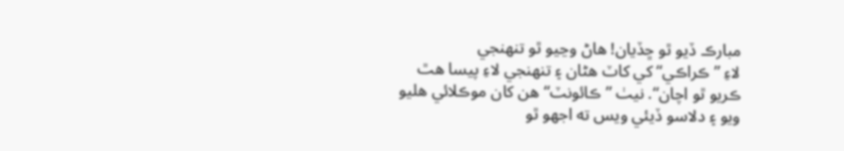مبارڪ ڏيو ٿو ڇڏيان! هاڻ وڃيو ٿو تنهنجي
لاءِ ”ڪراڪي“ کي کاٽ هڻان ۽ تنهنجي لاءِ پيسا هٿ
ڪريو ٿو اچان“. نيٺ ”ڪائونٽ“ هن کان موڪلائي هليو
ويو ۽ دلاسو ڏيئي ويس ته اجهو ٿو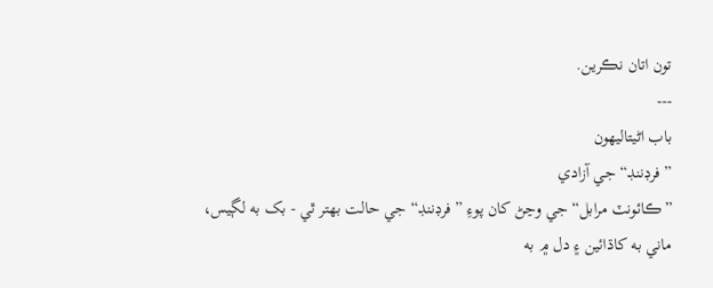تون اتان نڪرين.
---
باب اڻيتاليهون
”فرڊننڊ“ جي آزادي
”ڪائونٽ مرابل“ جي وڃڻ کان پوءِ ”فرڊننڊ“ جي حالت بهتر ٿي - بک به لڳيس،
ماني به کاڌائين ۽ دل ۾ به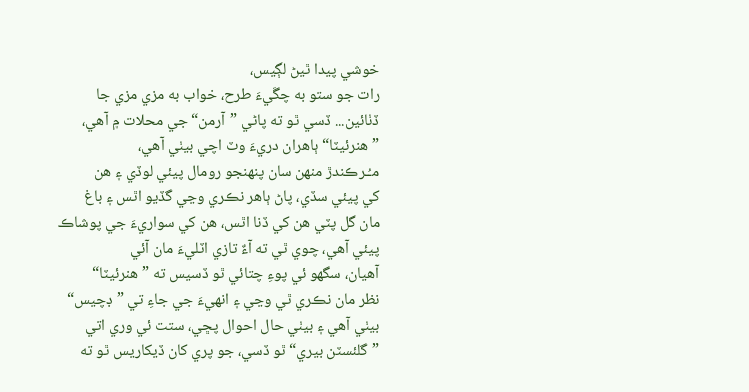خوشي پيدا ٿيڻ لڳيس،
رات جو ستو به چڱيءَ طرح، خواب به مزي مزي جا
ڏٺائين... ڏسي ٿو ته پاڻي ”آرمن“ جي محلات ۾ آهي،
”هنرئيٽا“ ٻاهران دريءَ وٽ اچي بيٺي آهي،
مـُـرڪندڙ منهن سان پنهنجو رومال پيئي لوڏي ۽ هن
کي پيئي سڏي، پاڻ ٻاهر نڪري وڃي گڏيو اٿس ۽ باغ
مان گل پٽي هن کي ڏنا اٿس، هن کي سواريءَ جي پوشاڪ
پيئي آهي، چوي ٿي ته آءٌ تازي اٽليءَ مان آئي
آهيان، سگهو ئي پوءِ چتائي ٿو ڏسيس ته ”هنرئيٽا“
نظر مان نڪري ٿي وڃي ۽ انهيءَ جي جاءِ تي ”ڊچيس“
بيٺي آهي ۽ بيٺي حال احوال پڇي، ستت ئي وري اتي
”گلئسٽن بيري“ ٿو ڏسي، جو پري کان ڏيکاريس ٿو ته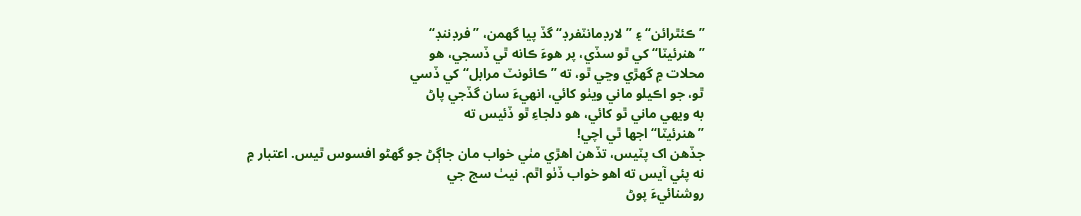”ڪئٿرائن“ ۽ ”لارڊمانٽفرڊ“ گڏ پيا گهمن، ”فرڊننڊ“
”هنرئيٽا“ کي ٿو سڏي، پر هوءَ ڪانه ٿي ڏسجي، هو
محلات ۾ گهڙي وڃي ٿو، ته ”ڪائونٽ مرابل“ کي ڏسي
ٿو، جو اڪيلو ماني ويٺو کائي، انهيءَ سان گڏجي پاڻ
به ويهي ماني ٿو کائي، هو دلجاءِ ٿو ڏئيس ته
”هنرئيٽا“ اجها ٿي اچي!
جڏهن اک پٽيس، تڏهن اهڙي مٺي خواب مان جاڳڻ جو گهڻو افسوس ٿيس. اعتبار ۾
نه پئي آيس ته اهو خواب ڏٺو اٿم. نيٺ سج جي
روشنائيءَ پوڻ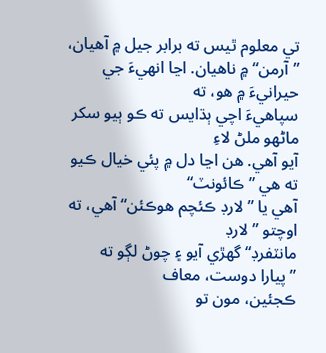تي معلوم ٿيس ته برابر جيل ۾ آهيان،
”آرمن“ ۾ ناهيان. اڃا انهيءَ جي حيرانيءَ ۾ هو، ته
سپاهيءَ اچي ٻڌايس ته ڪو ٻيو سکر ماڻهو ملڻ لاءِ
آيو آهي. هن اڃا دل ۾ پئي خيال ڪيو ته هي ”ڪائونٽ“
آهي يا ”لارڊ ڪئچم هوڪئن“ آهي، ته اوچتو ”لارڊ
مانٽفرڊ“ گهڙي آيو ۽ چوڻ لڳو ته ”پيارا دوست، معاف
ڪجئين، مون تو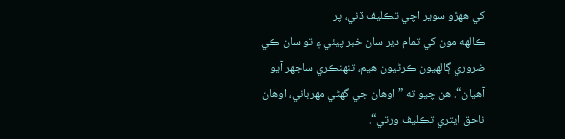کي ههڙو سوير اچي تڪليف ڏني، پر
ڪالهه مون کي تمام دير سان خبر پيئي ۽ تو سان ڪي
ضروري ڳالهيون ڪرڻيون هيم، تنهنڪري ساجهر آيو
آهيان“. هن چيو ته ”اوهان جي گهڻي مهرباني، اوهان
ناحق ايتري تڪليف ورتي“.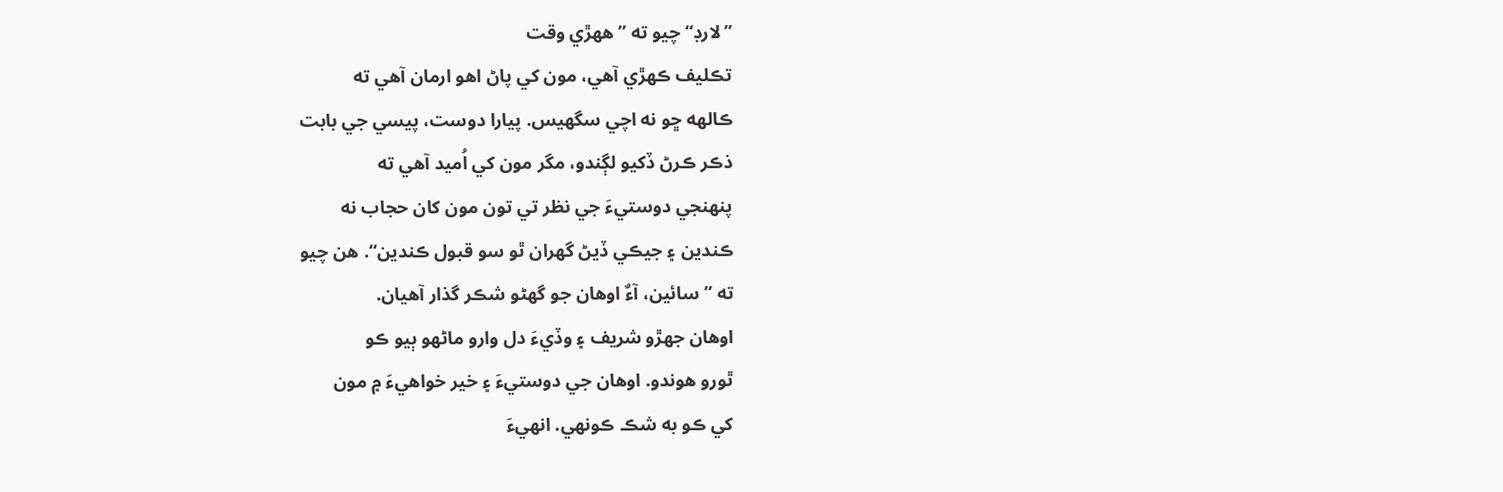”لارڊ“ چيو ته ”ههڙي وقت
تڪليف ڪهڙي آهي، مون کي پاڻ اهو ارمان آهي ته
ڪالهه ڇو نه اچي سگهيس. پيارا دوست، پيسي جي بابت
ذڪر ڪرڻ ڏکيو لڳندو، مگر مون کي اُميد آهي ته
پنهنجي دوستيءَ جي نظر تي تون مون کان حجاب نه
ڪندين ۽ جيڪي ڏيڻ گهران ٿو سو قبول ڪندين“. هن چيو
ته ”سائين، آءٌ اوهان جو گهڻو شڪر گذار آهيان.
اوهان جهڙو شريف ۽ وڏيءَ دل وارو ماڻهو ٻيو ڪو
ٿورو هوندو. اوهان جي دوستيءَ ۽ خير خواهيءَ ۾ مون
کي ڪو به شڪ ڪونهي. انهيءَ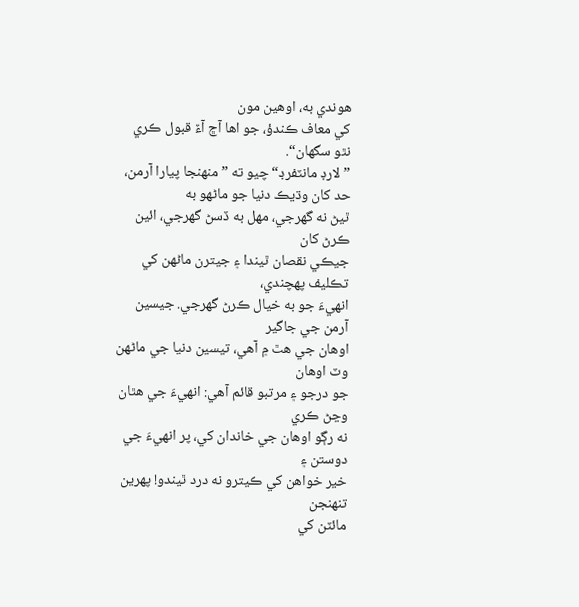هوندي به، اوهين مون
کي معاف ڪندؤ، جو اها آڇ آءٌ قبول ڪري نٿو سگهان“.
”لارڊ مانٽفرڊ“ چيو ته ”منهنجا پيارا آرمن، حد کان وڌيڪ دنيا جو ماڻهو به
ٿيڻ نه گهرجي، مهل به ڏسڻ گهرجي، ائين ڪرڻ کان
جيڪي نقصان ٿيندا ۽ جيترن ماڻهن کي تڪليف پهچندي،
انهيءَ جو به خيال ڪرڻ گهرجي. جيسين آرمن جي جاگير
اوهان جي هٿ ۾ آهي، تيسين دنيا جي ماڻهن وٽ اوهان
جو درجو ۽ مرتبو قائم آهي: انهيءَ جي هٿان وڃڻ ڪري
نه رڳو اوهان جي خاندان کي، پر انهيءَ جي دوستن ۽
خير خواهن کي ڪيترو نه درد ٿيندو! پهرين تنهنجن
مائٽن کي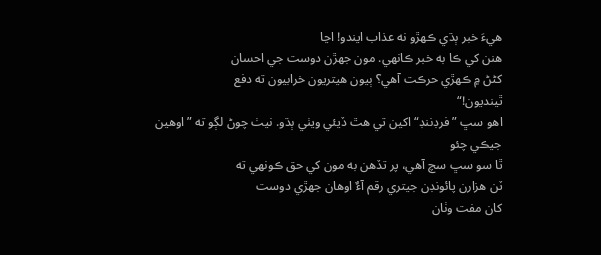هيءَ خبر ٻڌي ڪهڙو نه عذاب ايندو! اڃا
هنن کي ڪا به خبر ڪانهي. مون جهڙن دوست جي احسان
کڻڻ ۾ ڪهڙي حرڪت آهي؟ ٻيون هيتريون خرابيون ته دفع
ٿينديون!“
اهو سڀ ”فرڊننڊ“ اکين تي هٿ ڏيئي ويٺي ٻڌو. نيٺ چوڻ لڳو ته ”اوهين جيڪي چئو
ٿا سو سڀ سچ آهي، پر تڏهن به مون کي حق ڪونهي ته
ٽن هزارن پائونڊن جيتري رقم آءٌ اوهان جهڙي دوست
کان مفت وٺان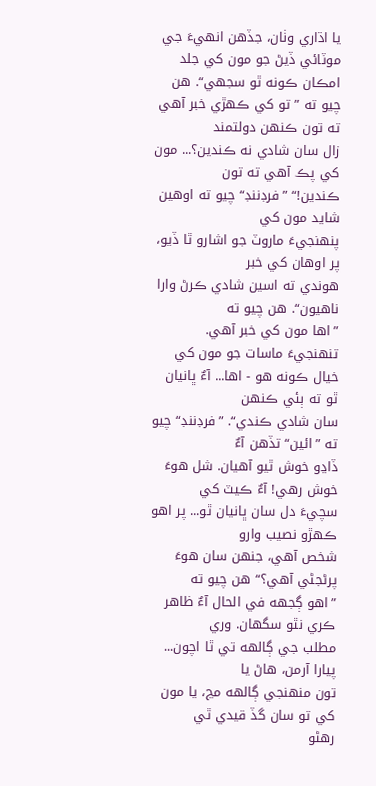يا اڌاري وٺان، جڏهن انهيءَ جي
موٽائي ڏيڻ جو مون کي جلد امڪان ڪونه ٿو سجهي“. هن
چيو ته ”تو کي ڪهڙي خبر آهي ته تون ڪنهن دولتمند
زال سان شادي نه ڪندين؟... مون کي پڪ آهي ته تون
ڪندين!“ ”فرڊننڊ“ چيو ته اوهين شايد مون کي
پنهنجيءَ ماروٽ جو اشارو ٿا ڏيو، پر اوهان کي خبر
هوندي ته اسين شادي ڪرڻ وارا ناهيون“. هن چيو ته
”اها مون کي خبر آهي. تنهنجيءَ ماسات جو مون کي
خيال ڪونه هو - اها... آءٌ ڀانيان ٿو ته ٻئي ڪنهن
سان شادي ڪندي“. ”فرڊننڊ“ چيو ته ”ائين“ تڏهن آءٌ
ڏاڍو خوش ٿيو آهيان. شل هوءَ خوش رهي! آءٌ ڪيٽ کي
سچيءَ دل سان ڀانيان ٿو... پر اهو ڪهڙو نصيب وارو
شخص آهي، جنهن سان هوءَ پرڻجڻي آهي؟“ هن چيو ته
”اهو ڳجهه في الحال آءٌ ظاهر ڪري نٿو سگهان. وري
مطلب جي ڳالهه تي ٿا اچون... پيارا آرمن، هاڻ يا
تون منهنجي ڳالهه مڃ، يا مون کي تو سان گڏ قيدي ٿي
رهڻو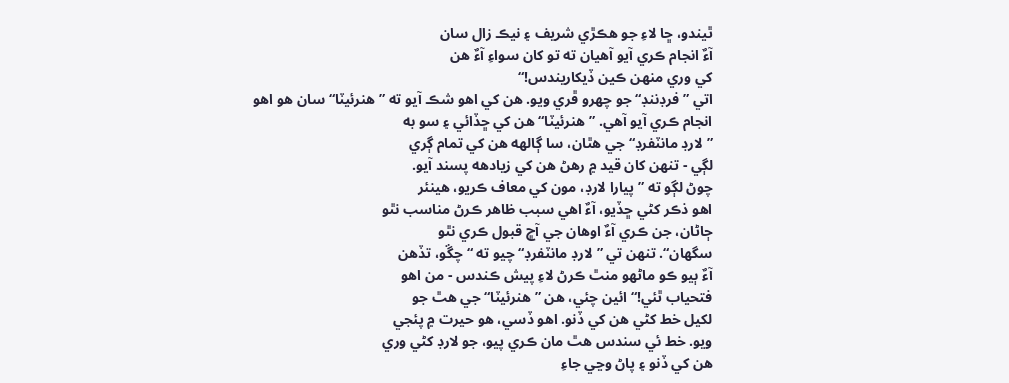ٿيندو، ڇا لاءِ جو هڪڙي شريف ۽ نيڪ زال سان
آءٌ انجام ڪري آيو آهيان ته تو کان سواءِ آءٌ هن
کي وري منهن ڪين ڏيکاريندس!“
اتي ”فرڊننڊ“ جو چهرو ڦري ويو. هن کي اهو شڪ آيو ته ”هنرئيٽا“ سان هو اهو
انجام ڪري آيو آهي. ”هنرئيٽا“ هن کي ڇڏائي ۽ سو به
”لارڊ مانٽفرڊ“ جي هٿان، سا ڳالهه هن کي تمام ڳري
لڳي - تنهن کان قيد ۾ رهڻ هن کي زيادهه پسند آيو.
چوڻ لڳو ته ”پيارا لارڊ، مون کي معاف ڪريو، هينئر
اهو ذڪر کڻي ڇڏيو، آءٌ اهي سبب ظاهر ڪرڻ مناسب نٿو
ڄاڻان، جن ڪري آءٌ اوهان جي آڇ قبول ڪري نٿو
سگهان“. تنهن تي ”لارڊ مانٽفرڊ“ چيو ته “چڱو، تڏهن
آءٌ ٻيو ڪو ماڻهو منٿ ڪرڻ لاءِ پيش ڪندس - من اهو
فتحياب ٿئي!“ ائين چئي، هن ”هنرئيٽا“ جي هٿ جو
لکيل خط کڻي هن کي ڏنو. اهو ڏسي، هو حيرت ۾ پئجي
ويو. خط ئي سندس هٿ مان ڪري پيو، جو لارڊ کڻي وري
هن کي ڏنو ۽ پاڻ وڃي جاءِ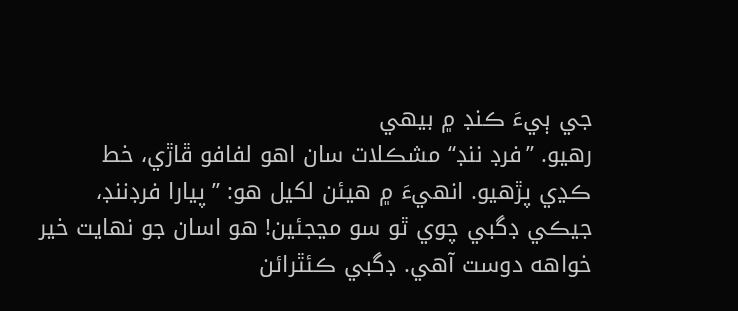جي ٻيءَ ڪنڊ ۾ بيهي
رهيو. ”فرڊ ننڊ“ مشڪلات سان اهو لفافو ڦاڙي، خط
ڪڍي پڙهيو. انهيءَ ۾ هيئن لکيل هو: ”پيارا فرڊننڊ،
جيڪي ڊگبي چوي ٿو سو مڃجئين! هو اسان جو نهايت خير
خواهه دوست آهي. ڊگبي ڪئٿرائن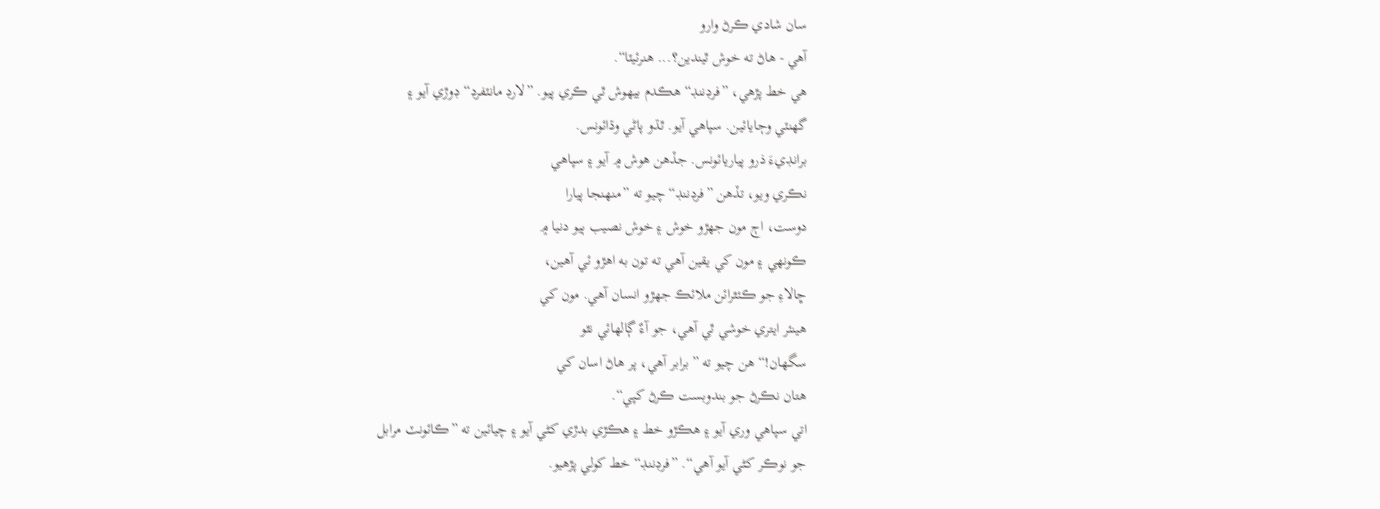سان شادي ڪرڻ وارو
آهي - هاڻ ته خوش ٿيندين؟... هنرئيٽا“.
هي خط پڙهي، ”فرڊننڊ“ هڪدم بيهوش ٿي ڪري پيو. ”لارڊ مانٽفرڊ“ ڊوڙي آيو ۽
گهنٽي وڄايائين. سپاهي آيو. ٿڌو پاڻي وڌائونس.
برانڊيءَ ذرو پياريائونس. جڏهن هوش ۾ آيو ۽ سپاهي
نڪري ويو، تڏهن ”فرڊننڊ“ چيو ته ”منهنجا پيارا
دوست، اڄ مون جهڙو خوش ۽ خوش نصيب ٻيو دنيا ۾
ڪونهي ۽ مون کي يقين آهي ته تون به اهڙو ئي آهين،
ڇالاءِ جو ڪئٿرائن ملائڪ جهڙو انسان آهي. مون کي
هينئر ايتري خوشي ٿي آهي، جو آءٌ ڳالهائي نٿو
سگهان!“ هن چيو ته ”برابر آهي، پر هاڻ اسان کي
هتان نڪرڻ جو بندوبست ڪرڻ کپي“.
اتي سپاهي وري آيو ۽ هڪڙو خط ۽ هڪڙي بدڙي کڻي آيو ۽ چيائين ته ”ڪائونٽ مرابل
جو نوڪر کڻي آيو آهي“. ”فرڊننڊ“ خط کولي پڙهيو.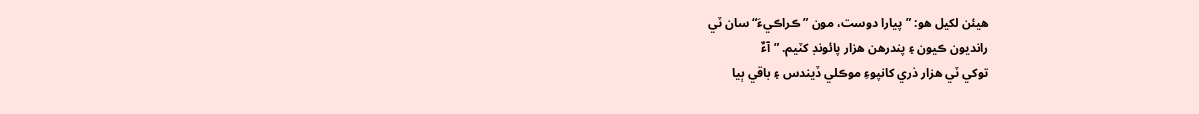هيئن لکيل هو: ”پيارا دوست، مون ”ڪراڪيءَ“ سان ٽي
رانديون ڪيون ۽ پندرهن هزار پائونڊ کٽيم. ”آءٌ
توکي ٽي هزار ذري کانپوءِ موڪلي ڏيندس ۽ باقي ٻيا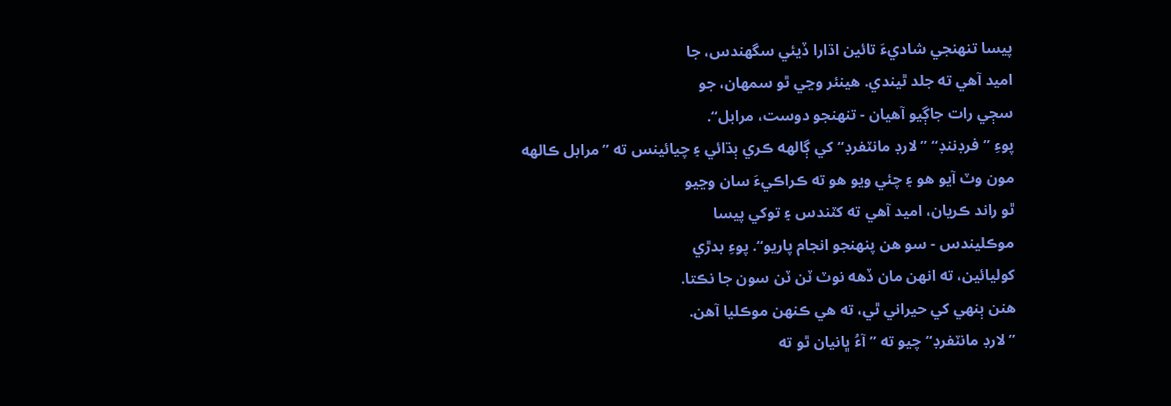پيسا تنهنجي شاديءَ تائين اڌارا ڏيئي سگهندس، جا
اميد آهي ته جلد ٿيندي. هينئر وڃي ٿو سمهان، جو
سڄي رات جاڳيو آهيان - تنهنجو دوست، مرابل“.
پوءِ ”فرڊننڊ“ ”لارڊ مانٽفرڊ“ کي ڳالهه ڪري ٻڌائي ۽ چيائينس ته ”مرابل ڪالهه
مون وٽ آيو هو ۽ چئي ويو هو ته ڪراڪيءَ سان وڃيو
ٿو راند ڪريان، اميد آهي ته کٽندس ۽ توکي پيسا
موڪليندس - سو هن پنهنجو انجام پاريو“. پوءِ بدڙي
کوليائين، ته انهن مان ڏهه نوٽ ٽن ٽن سون جا نڪتا.
هنن ٻنهي کي حيراني ٿي، ته هي ڪنهن موڪليا آهن.
”لارڊ مانٽفرڊ“ چيو ته ”آءُ ڀانيان ٿو ته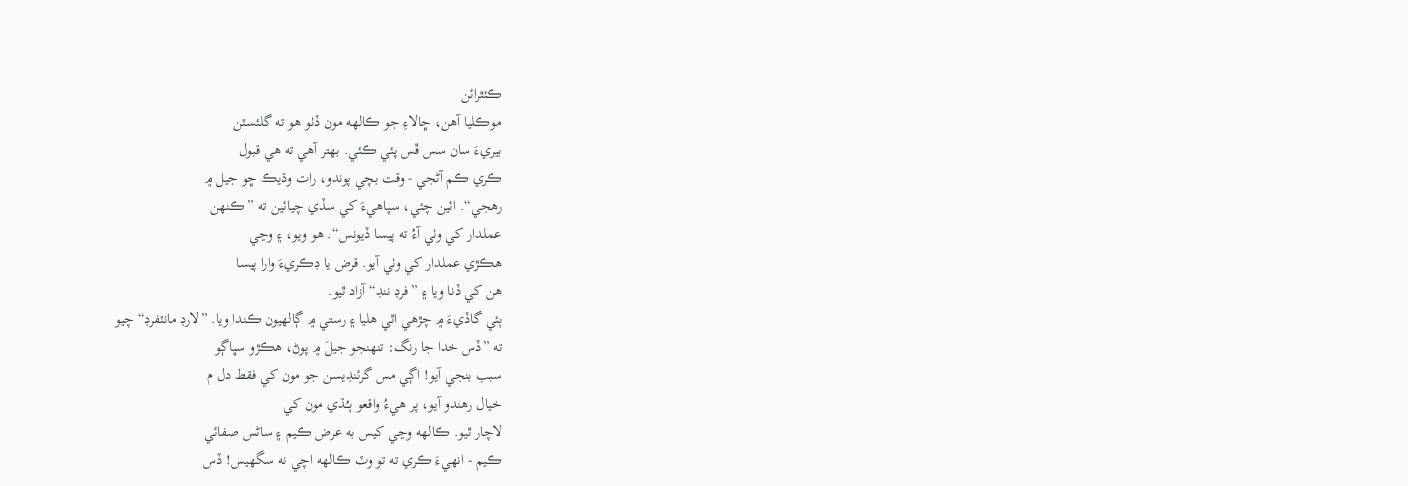ڪئٿرائن
موڪليا آهن، ڇالاءِ جو ڪالهه مون ڏٺو هو ته گلئسٽن
بيريءَ سان سس ڦس پئي ڪئي. بهتر آهي ته هي قبول
ڪري ڪم آڻجي - وقت بچي پوندو، رات وڌيڪ ڇو جيل ۾
رهجي“. ائين چئي، سپاهيءَ کي سڏي چيائين ته ”ڪنهن
عملدار کي وٺي آءُ ته پيسا ڏيونس“. هو ويو، ۽ وڃي
هڪڙي عملدار کي وٺي آيو. قرض يا ڊڪريءَ وارا پيسا
هن کي ڏنا ويا ۽ ”فرڊ ننڊ“ آزاد ٿيو.
ٻئي گاڏيءَ ۾ چڙهي اٿي هليا ۽ رستي ۾ ڳالهيون ڪندا ويا. ”لارڊ مانٽفرڊ“ چيو
ته ”ڏس خدا جا رنگ: تنهنجو جيلَ ۾ پوڻ، هڪڙو سڀاڳو
سبب بنجي آيو! اڳي مس گرئنڊيسن جو مون کي فقط دل م
خيال رهندو آيو، پر هيءُ واقعو ٻـُـڌي مون کي
لاچار ٿيو. ڪالهه وڃي کيس به عرض ڪيم ۽ ساڻس صفائي
ڪيم - انهيءَ ڪري ته تو وٽ ڪالهه اچي نه سگهيس! ڏس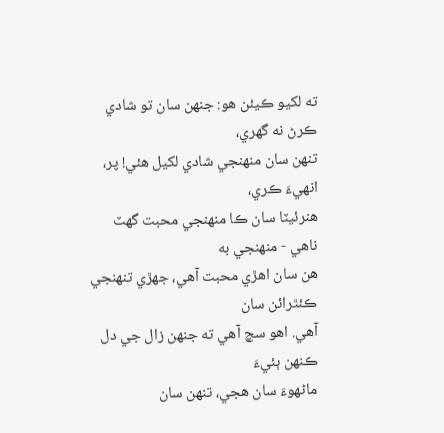ته لکيو ڪيئن هو: جنهن سان تو شادي ڪرڻ نه گهري،
تنهن سان منهنجي شادي لکيل هئي! پر، انهيءَ ڪري،
هنرئيٽا سان ڪا منهنجي محبت گهٽ ناهي - منهنجي به
هن سان اهڙي محبت آهي، جهڙي تنهنجي ڪئٿرائن سان
آهي. اهو سچ آهي ته جنهن زال جي دل ڪنهن ٻئيءَ
ماڻهوءَ سان هجي، تنهن سان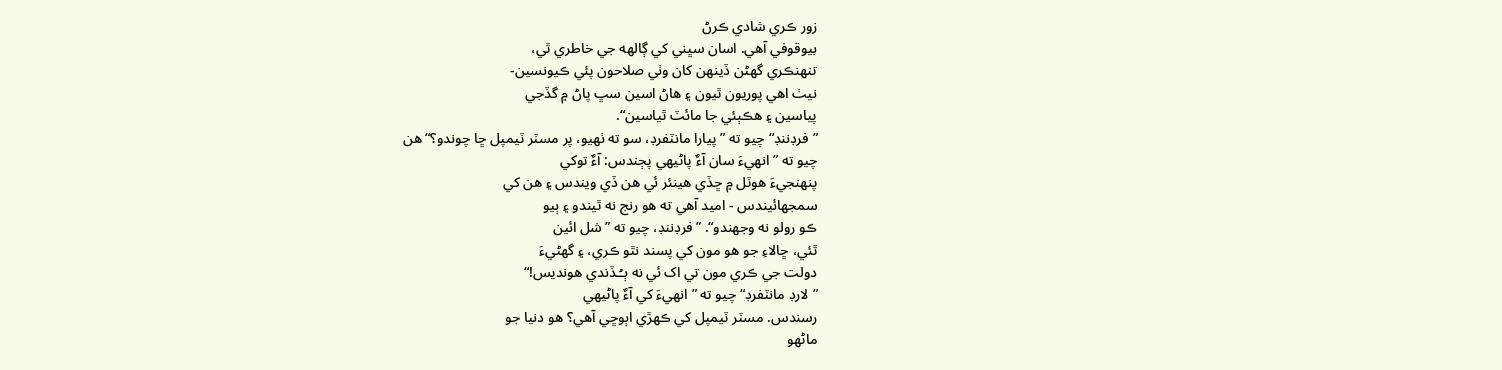زور ڪري شادي ڪرڻ
بيوقوفي آهي. اسان سڀني کي ڳالهه جي خاطري ٿي،
تنهنڪري گهڻن ڏينهن کان وٺي صلاحون پئي ڪيونسين-
نيٺ اهي پوريون ٿيون ۽ هاڻ اسين سڀ پاڻ ۾ گڏجي
پياسين ۽ هڪٻئي جا مائٽ ٿياسين“.
”فرڊننڊ“ چيو ته ”پيارا مانٽفرڊ، سو ته ٺهيو، پر مسٽر ٽيمپل ڇا چوندو؟“ هن
چيو ته ”انهيءَ سان آءٌ پاڻيهي پڄندس: آءٌ توکي
پنهنجيءَ هوٽل ۾ ڇڏي هينئر ئي هن ڏي ويندس ۽ هن کي
سمجهائيندس - اميد آهي ته هو رنج نه ٿيندو ۽ ٻيو
ڪو رولو نه وجهندو“. ”فرڊننڊ، چيو ته ”شل ائين
ٿئي، ڇالاءِ جو هو مون کي پسند نٿو ڪري، ۽ گهڻيءَ
دولت جي ڪري مون تي اک ئي نه ٻـُـڏندي هونديس!“
”لارڊ مانٽفرڊ“ چيو ته ”انهيءَ کي آءٌ پاڻيهي
رسندس. مسٽر ٽيمپل کي ڪهڙي اٻوڇي آهي؟ هو دنيا جو
ماڻهو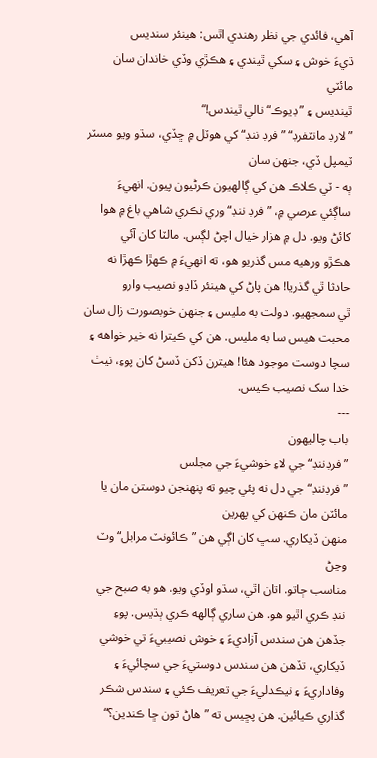آهي، فائدي جي نظر رهندي اٿس: هينئر سنديس
ڌيءَ خوش ۽ سکي ٿيندي ۽ هڪڙي وڏي خاندان سان مائٽي
ٿينديس ۽ ”ڊيوڪ“ نالي ٿيندس!“
”لارڊ مانٽفرڊ“ ”فرڊ ننڊ“ کي هوٽل ۾ ڇڏي، سڌو ويو مسٽر ٽيمپل ڏي، جنهن سان
ٻه - ٽي ڪلاڪ هن کي ڳالهيون ڪرڻيون پيون. انهيءَ
ساڳئي عرصي ۾، ”فرڊ ننڊ“ وري نڪري شاهي باغ ۾ هوا
کائڻ ويو. دل ۾ هزار خيال اچڻ لڳس. مالٽا کان آئي
هڪڙو ورهيه مس گذريو هو، ته انهيءَ ۾ ڪهڙا ڪهڙا نه
حادثا ٿي گذريا! هن پاڻ کي هينئر ڏاڍو نصيب وارو
ٿي سمجهيو. دولت به مليس ۽ جنهن خوبصورت زال سان
محبت هيس سا به مليس. هن کي ڪيترا نه خير خواهه ۽
سچا دوست موجود هئا! هيترن ڏکن ڏسڻ کان پوءِ، نيٺ
خدا سک نصيب ڪيس.
---
باب چاليهون
”فرڊننڊ“ جي لاءِ خوشيءَ جي مجلس
”فرڊننڊ“ جي دل نه پئي چيو ته پنهنجن دوستن مان يا مائٽن مان ڪنهن کي پهرين
منهن ڏيکاري. سڀ کان اڳي هن ”ڪائونٽ مرابل“ وٽ وڃڻ
مناسب ڄاتو. اتان اٿي، سڌو اوڏي ويو. هو به صبح جي
ننڊ ڪري اٿيو هو. هن ساري ڳالهه ڪري ٻڌيس. پوءِ
جڏهن هن سندس آزاديءَ ۽ خوش نصيبيءَ تي خوشي
ڏيکاري، تڏهن هن سندس دوستيءَ جي سچائيءَ ۽
وفاداريءَ ۽ نيڪدليءَ جي تعريف ڪئي ۽ سندس شڪر
گذاري ڪيائين. هن پڇيس ته ”هاڻ تون ڇا ڪندين؟“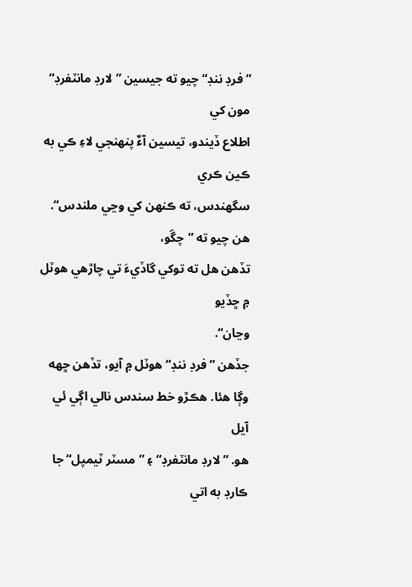”فرڊ ننڊ“ چيو ته جيسين ”لارڊ مانٽفرڊ“ مون کي
اطلاع ڏيندو، تيسين آءٌ پنهنجي لاءِ ڪي به ڪين ڪري
سگهندس، ته ڪنهن کي وڃي ملندس“. هن چيو ته ”چڱو،
تڏهن هل ته توکي گاڏيءَ تي چاڙهي هوٽل ۾ ڇڏيو
وڃان“.
جڏهن ”فرڊ ننڊ“ هوٽل ۾ آيو، تڏهن ڇهه وڳا هئا. هڪڙو خط سندس نالي اڳي ئي آيل
هو. ”لارڊ مانٽفرڊ“ ۽ ”مسٽر ٽيمپل“ جا ڪارڊ به اتي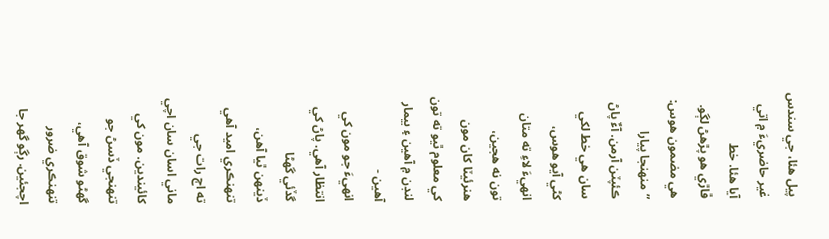پيل هئا، جي سندس غير حاضريءَ ۾ اتي آيا هئا. خط
ڦاڙي هو پڙهڻ لڳو. هي مضمون هوس: ”منهنجا پيارا
ڪئپٽن آرمن. آءٌ پاڻ سان هي خط لکي کڻي آيو هوس،
انهيءَ لاءِ ته متان تون نه هجين، هنرئيٽا کان مون
کي معلوم ٿيو ته تون لنڊن ۾ آهين ۽ بيمار آهين -
انهيءَ جو مون کي انتظار آهي. پاڻ کي گڏئي گهڻا
ڏينهن ٿيا آهن، تنهنڪري اميد آهي ته اڄ رات جي
ماني اسان سان اچي کائيندين. مون کي تنهنجي ڏسڻ جو
گهڻو شوق آهي، تنهنڪري ضرور اچجئين. رڳو گهر جا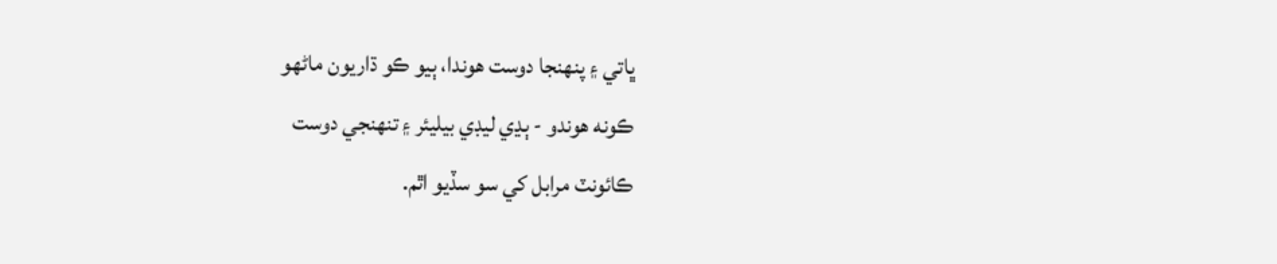ڀاتي ۽ پنهنجا دوست هوندا، ٻيو ڪو ڌاريون ماڻهو
ڪونه هوندو - ٻڍي ليڊي بيليئر ۽ تنهنجي دوست
ڪائونٽ مرابل کي سو سڏيو اٿم.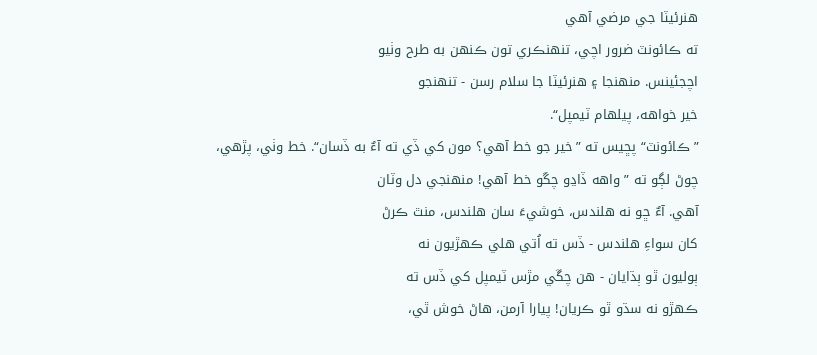هنرئيٽا جي مرضي آهي
ته ڪائونٽ ضرور اچي، تنهنڪري تون ڪنهن به طرح وٺيو
اچجئينس. منهنجا ۽ هنرئيٽا جا سلام رسن - تنهنجو
خير خواهه، پيلهام ٽيمپل“.
”ڪائونٽ“ پڇيس ته ”خير جو خط آهي؟ مون کي ڏي ته آءٌ به ڏسان“. خط وٺي، پڙهي،
چوڻ لڳو ته ”واهه ڏاڍو چڱو خط آهي! منهنجي دل وٽان
آهي. آءٌ ڇو نه هلندس، خوشيءَ سان هلندس، منٿ ڪرڻ
کان سواءِ هلندس - ڏس ته اُتي هلي ڪهڙيون نه
ٻوليون ٿو ٻڌايان - هن چڱي مڙس ٽيمپل کي ڏس ته
ڪهڙو نه سڌو ٿو ڪريان! پيارا آرمن، هاڻ خوش ٿي،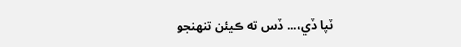ٽپا ڏي،... ڏس ته ڪيئن تنهنجو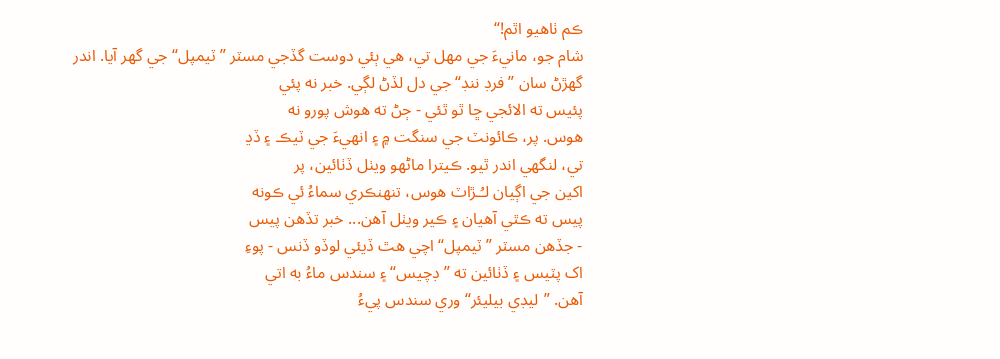ڪم ٺاهيو اٿم!“
شام جو، مانيءَ جي مهل تي، هي ٻئي دوست گڏجي مسٽر ”ٽيمپل“ جي گهر آيا. اندر
گهڙڻ سان ”فرڊ ننڊ“ جي دل لڏڻ لڳي. خبر نه پئي
پئيس ته الائجي ڇا ٿو ٿئي - ڄڻ ته هوش پورو نه
هوس. پر، ڪائونٽ جي سنگت ۾ ۽ انهيءَ جي ٽيڪ ۽ ڏڍ
تي، لنگهي اندر ٿيو. ڪيترا ماڻهو ويٺل ڏٺائين، پر
اکين جي اڳيان لـُـڙاٽ هوس، تنهنڪري سماءُ ئي ڪونه
پيس ته ڪٿي آهيان ۽ ڪير ويٺل آهن... خبر تڏهن پيس
- جڏهن مسٽر ”ٽيمپل“ اچي هٿ ڏيئي لوڏو ڏنس - پوءِ
اک پٽيس ۽ ڏٺائين ته ”ڊچيس“ ۽ سندس ماءُ به اتي
آهن. ”ليڊي بيليئر“ وري سندس پيءُ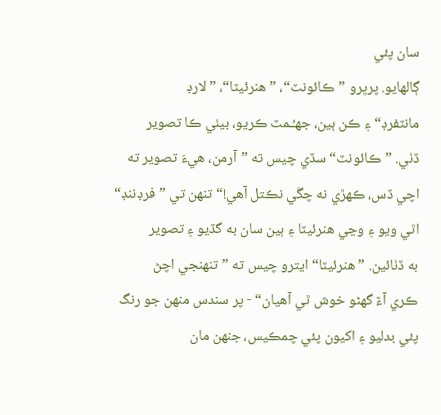سان پئي
ڳالهايو. پرڀرو ”ڪائونٽ“، ”هنرئيٽا“، ”لارڊ
مانٽفرڊ“ ۽ ڪن ٻين، جهـُـمٽ ڪريو، بيٺي ڪا تصوير
ڏٺي. ”ڪائونٽ“ سڏي چيس ته ”آرمن، هيءَ تصوير ته
اچي ڏس، ڪهڙي نه چڱي نڪتل آهي!“ تنهن تي ”فرڊننڊ“
اٿي ويو ۽ وڃي هنرئيٽا ۽ ٻين سان به گڏيو ۽ تصوير
به ڏٺائين. ”هنرئيٽا“ ايترو چيس ته ”تنهنجي اچڻ
ڪري آءٌ گهڻو خوش ٿي آهيان“ - پر سندس منهن جو رنگ
پئي بدليو ۽ اکيون پئي چمڪيس، جنهن مان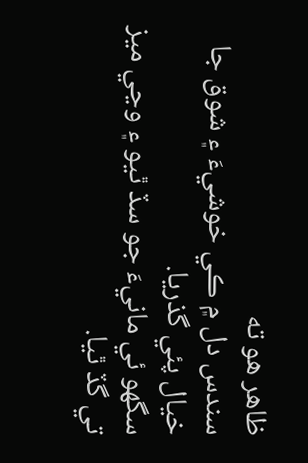ظاهر هو ته
سندس دل ۾ ڪي خوشيءَ ۽ شوق جا خيال پئي گذريا.
سگهو ئي مانيءَ جو سڏ ٿيو ۽ وڃي ميز تي گڏ ٿيا.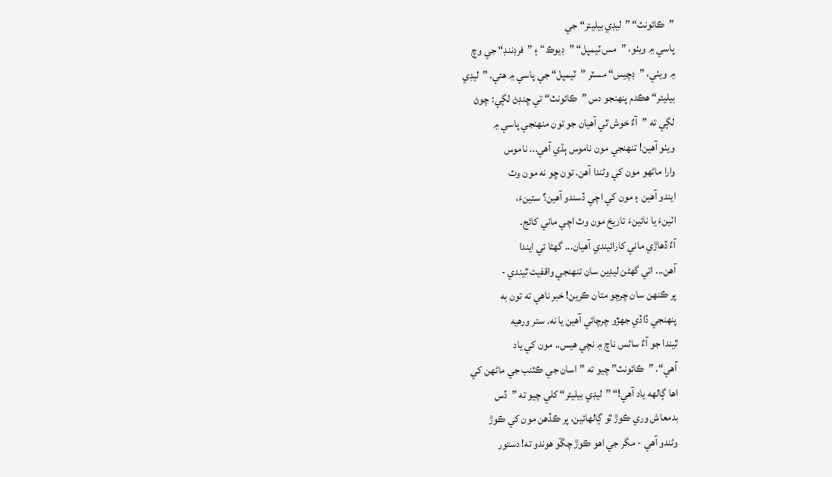”ڪائونٽ“ ”ليڊي بيليئر“ جي
پاسي ۾ ويٺو، ”مس ٽيمپل“ ”ڊيوڪ“ ۽ ”فرڊننڊ“ جي وچ
۾ ويٺي، ”ڊچيس“ مسٽر ”ٽيمپل“ جي پاسي ۾ هئي. ”ليڊي
بيليئر“ هڪدم پنهنجو دس ”ڪائونٽ“ تي ڇنڊڻ لڳي: چوڻ
لڳي ته ”آءٌ خوش ٿي آهيان جو تون منهنجي پاسي ۾
ويٺو آهين! تنهنجي مون ناموس ٻڌي آهي... ناموس
وارا ماڻهو مون کي وڻندا آهن. تون ڇو نه مون وٽ
ايندو آهين ۽ مون کي اچي ڏسندو آهين؟ ستينءَ،
اٺينءَ يا نائينءَ تاريخ مون وٽ اچي ماني کائج.
آءٌ ڏهاڙي ماني کارائيندي آهيان... گهڻا ئي ايندا
آهن... اتي گهڻن ليڊين سان تنهنجي واقفيت ٿيندي -
پر ڪنهن سان چرچو متان ڪرين! خبر ناهي ته تون به
پنهنجي ڏاڏي جهڙو چرچائي آهين يا نه. ستر ورهيه
ٿيندا جو آءٌ ساڻس ناچ ۾ نچي هيس.. مون کي ياد
آهي“. ”ڪائونٽ” چيو ته ”اسان جي ڪٽنب جي ماڻهن کي
اها ڳالهه ياد آهي!“ ”ليڊي بيليئر“ کلي چيو ته ”ڏس
بدمعاش وري ڪوڙ ٿو ڳالهائين، پر ڪڏهن مون کي ڪوڙ
وڻندو آهي - مگر جي اهو ڪوڙ چڱو هوندو ته! دستور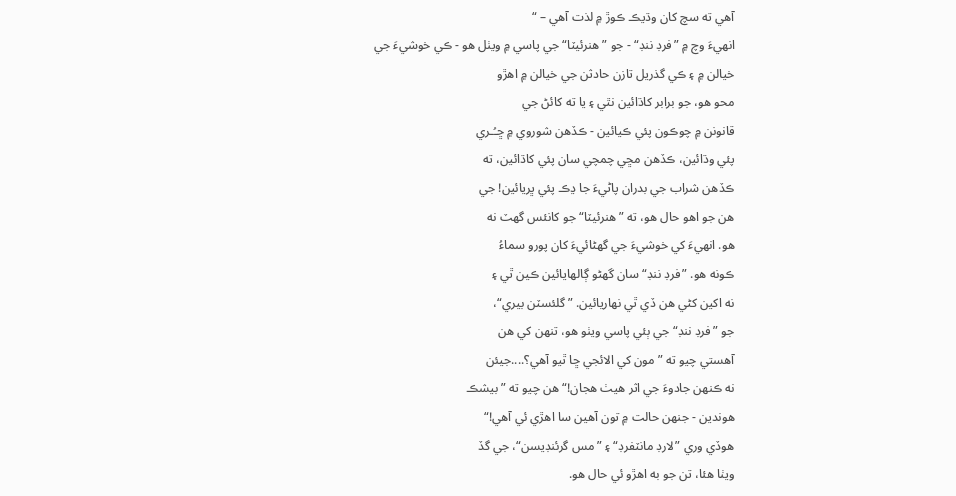آهي ته سچ کان وڌيڪ ڪوڙ ۾ لذت آهي – “
انهيءَ وچ ۾ ”فرڊ ننڊ“ - جو ”هنرئيٽا“ جي پاسي ۾ ويٺل هو - ڪي خوشيءَ جي
خيالن ۾ ۽ ڪي گذريل تازن حادثن جي خيالن ۾ اهڙو
محو هو، جو برابر کاڌائين نٿي ۽ يا ته کائڻ جي
قانونن ۾ چوڪون پئي ڪيائين - ڪڏهن شوروي ۾ ڇـُـري
پئي وڌائين، ڪڏهن مڇي چمچي سان پئي کاڌائين، ته
ڪڏهن شراب جي بدران پاڻيءَ جا ڍڪ پئي ڀريائين! جي
هن جو اهو حال هو، ته ”هنرئيٽا“ جو کانئس گهٽ نه
هو. انهيءَ کي خوشيءَ جي گهڻائيءَ کان پورو سماءُ
ڪونه هو. ”فرڊ ننڊ“ سان گهڻو ڳالهايائين ڪين ٿي ۽
نه اکين کڻي هن ڏي ٿي نهاريائين. ”گلئسٽن بيري“،
جو ”فرڊ ننڊ“ جي ٻئي پاسي ويٺو هو، تنهن کي هن
آهستي چيو ته ”مون کي الائجي ڇا ٿيو آهي؟....جيئن
نه ڪنهن جادوءَ جي اثر هيٺ هجان!“ هن چيو ته ”بيشڪ
هوندين - جنهن حالت ۾ تون آهين سا اهڙي ئي آهي!“
هوڏي وري ”لارڊ مانٽفرڊ“ ۽ ”مس گرئنڊيسن“، جي گڏ
ويٺا هئا، تن جو به اهڙو ئي حال هو.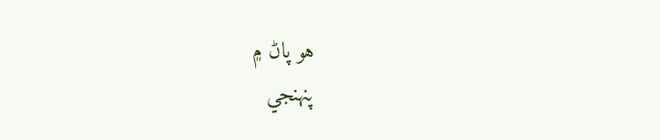هو پاڻ ۾
پنهنجي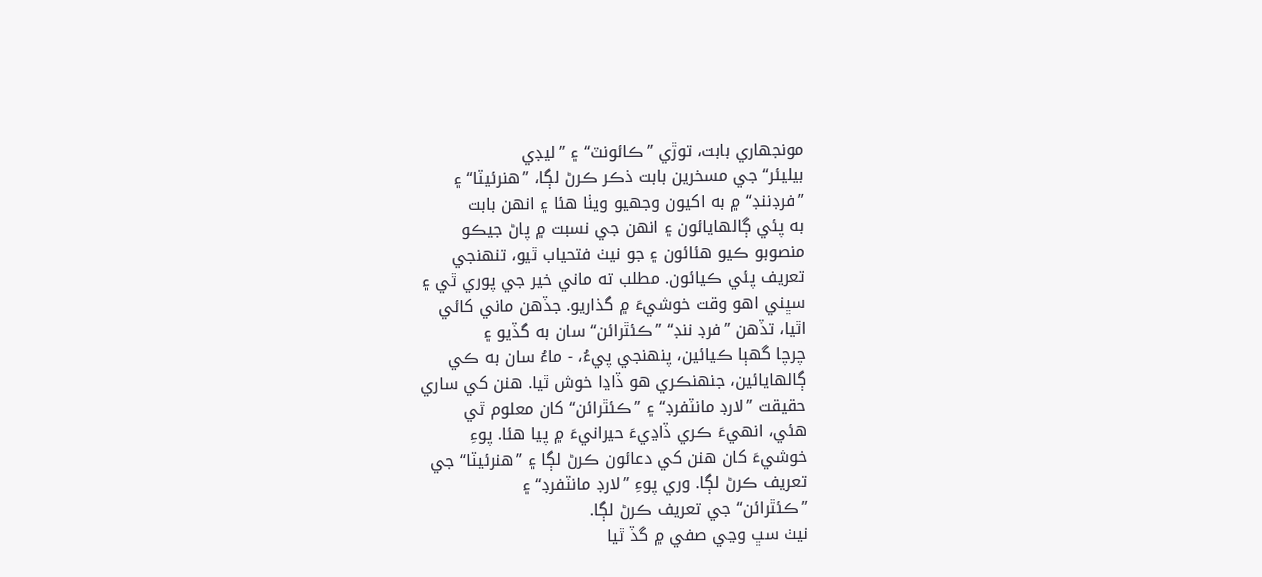مونجهاري بابت، توڙي ”ڪائونٽ“ ۽ ”ليڊي
بيليئر“ جي مسخرين بابت ذڪر ڪرڻ لڳا، ”هنرئيٽا“ ۽
”فرڊننڊ“ ۾ به اکيون وجهيو ويٺا هئا ۽ انهن بابت
به پئي ڳالهايائون ۽ انهن جي نسبت ۾ پاڻ جيڪو
منصوبو ڪيو هئائون ۽ جو نيٺ فتحياب ٿيو، تنهنجي
تعريف پئي ڪيائون. مطلب ته ماني خير جي پوري ٿي ۽
سڀني اهو وقت خوشيءَ ۾ گذاريو. جڏهن ماني کائي
اٿيا، تڏهن ”فرڊ ننڊ“ ”ڪئٿرائن“ سان به گڏيو ۽
چرچا گهٻا ڪيائين، پنهنجي پيءُ، - ماءُ سان به ڪي
ڳالهايائين، جنهنڪري هو ڏاڍا خوش ٿيا. هنن کي ساري
حقيقت ”لارڊ مانٽفرڊ“ ۽ ”ڪئٿرائن“ کان معلوم ٿي
هئي، انهيءَ ڪري ڏاڍيءَ حيرانيءَ ۾ پيا هئا. پوءِ
خوشيءَ کان هنن کي دعائون ڪرڻ لڳا ۽ ”هنرئيٽا“ جي
تعريف ڪرڻ لڳا. وري پوءِ ”لارڊ مانٽفرڊ“ ۽
”ڪئٿرائن“ جي تعريف ڪرڻ لڳا.
نيٺ سڀ وڃي صفي ۾ گڏ ٿيا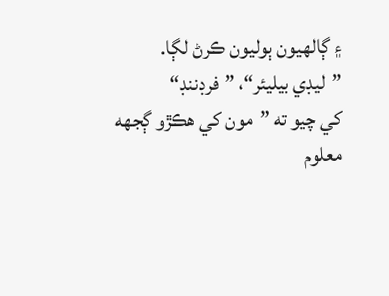۽ ڳالهيون ٻوليون ڪرڻ لڳا. ”ليڊي بيليئر“، ”فرڊننڊ“
کي چيو ته ”مون کي هڪڙو ڳجهه معلوم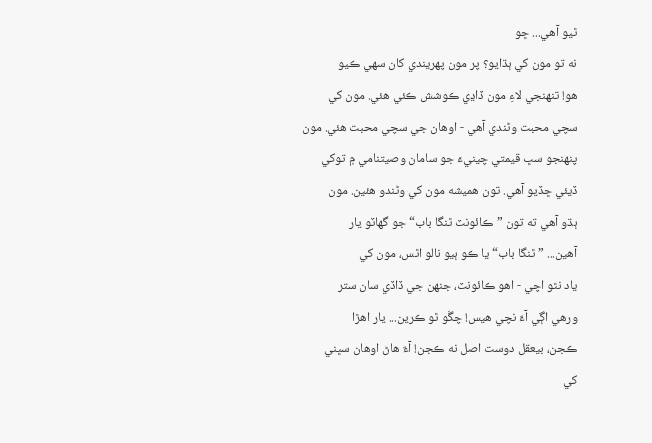ٿيو آهي... ڇو
نه تو مون کي ٻڌايو؟ پر مون پهريندي کان سهي ڪيو
هو! تنهنجي لاءِ مون ڏاڍي ڪوشش ڪئي هئي. مون کي
سچي محبت وڻندي آهي - اوهان جي سچي محبت هئي. مون
پنهنجو سڀ قيمتي چينيءَ جو سامان وصيتنامي ۾ توکي
ڏيئي ڇڏيو آهي. تون هميشه مون کي وڻندو هئين. مون
ٻڌو آهي ته تون ”ڪائونٽ ٿنگا باب“ جو گهاٽو يار
آهين... ”ٿنگا باب“ يا ڪو ٻيو نالو اٿس، مون کي
ياد نٿو اچي - اهو ڪائونٽ، جنهن جي ڏاڏي سان ستر
ورهي اڳي آءٌ نچي هيس! چڱو ٿو ڪرين... يار اهڙا
ڪجن، بيعقل دوست اصل نه ڪجن! آءٌ هاڻ اوهان سڀني
کي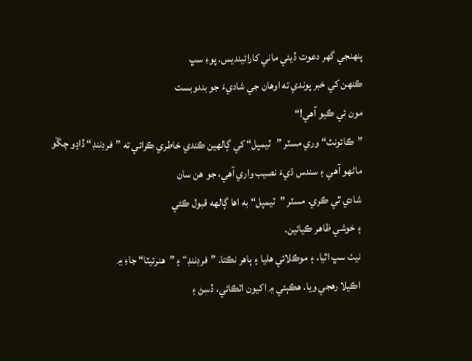پنهنجي گهر دعوت ڏيئي ماني کارائينديس. پوءِ سڀ
ڪنهن کي خبر پوندي ته اوهان جي شاديءَ جو بندوبست
مون ئي ڪيو آهي!“
”ڪائونٽ“ وري مسٽر ”ٽيمپل“ کي ڳالهين ڪندي خاطري ڪرائي ته ”فرڊننڊ“ ڏاڍو چڱو
ماڻهو آهي ۽ سندس ڌيءَ نصيب واري آهي، جو هن سان
شادي ٿي ڪري. مسٽر ”ٽيمپل“ به اها ڳالهه قبول ڪئي
۽ خوشي ظاهر ڪيائين.
نيٺ سڀ اٿيا، ۽ موڪلائي هليا ۽ ٻاهر نڪتا. ”فرڊننڊ“ ۽ ”هنرئيٽا“ جاءِ ۾
اڪيلا رهجي ويا. هڪٻئي ۾ اکيون اٽڪائي، ڏسڻ ۽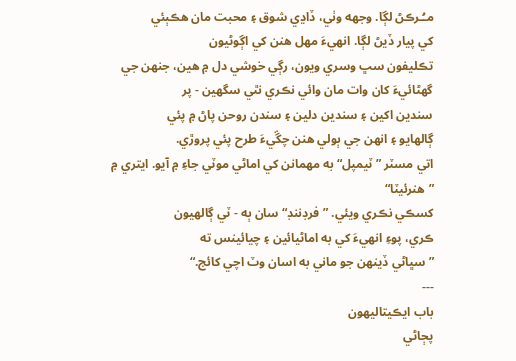مـُـرڪڻ لڳا. وجهه وٺي، ڏاڍي شوق ۽ محبت مان هڪٻئي
کي پيار ڏيڻ لڳا. انهيءَ مهل هنن کي اڳوڻيون
تڪليفون سڀ وسري ويون، رڳي خوشي دل ۾ هين، جنهن جي
گهڻائيءَ کان وات مان وائي نڪري نٿي سگهين - پر
سندين اکين ۽ سندين دلين ۽ سندن روحن پاڻ ۾ پئي
ڳالهايو ۽ انهن جي ٻولي هنن چڱيءَ طرح پئي پروڙي.
اتي مسٽر ”ٽيمپل“ به مهمانن کي اماڻي موٽي جاءِ ۾ آيو. ايتري ۾ ”هنرئيٽا“
کسڪي نڪري ويئي. ”فرڊننڊ“ سان ٻه - ٽي ڳالهيون
ڪري، پوءِ انهيءَ کي به اماڻيائين ۽ چيائينس ته
”سڀاڻي ڏينهن جو ماني به اسان وٽ اچي کائج.“
---
باب ايڪيتاليهون
پڄاڻي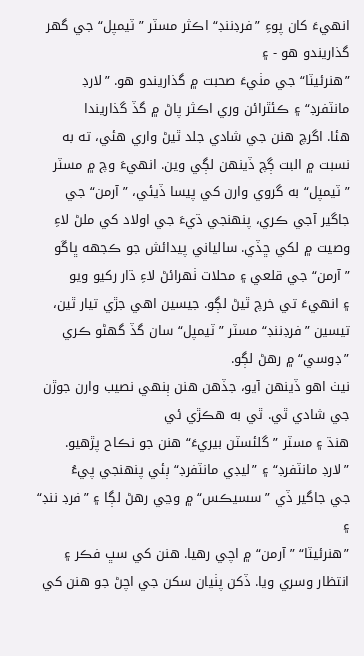انهيءَ کان پوءِ ”فرڊننڊ“ اڪثر مسٽر ”ٽيمپل“ جي گهر گذاريندو هو - ۽
”هنرئيٽا“ جي مٺيءَ صحبت ۾ گذاريندو هو. ”لارڊ
مانٽفرڊ“ ۽ ڪئٿرائن وري اڪثر پاڻ ۾ گڏ گذاريندا
هئا. اگرچ هنن جي شادي جلد ٿيڻ واري هئي، ته به
نسبت ۾ البت ڳچ ڏينهن لڳي وين. انهيءَ وچ ۾ مسٽر
”ٽيمپل“ به گروي وارن کي پيسا ڏيئي، ”آرمن“ جي
جاگير آجي ڪري، پنهنجي ڌيءَ جي اولاد کي ملڻ لاءِ
وصيت ۾ لکي ڇڏي. سالياني پيدائش جو ڪجهه ڀاڱو
”آرمن“ جي قلعي ۽ محلات ٺهرائڻ لاءِ ڌار رکيو ويو
۽ انهيءَ تي خرچ ٿيڻ لڳو. جيسين اهي جڙي تيار ٿين،
تيسين ”فرڊننڊ“ مسٽر ”ٽيمپل“ سان گڏ گهڻو ڪري
”ڊوسي“ ۾ رهڻ لڳو.
نيٺ اهو ڏينهن آيو، جڏهن هنن ٻنهي نصيب وارن جوڙن جي شادي ٿي. ٿي به هڪڙي ئي
هنڌ ۽ مسٽر ”گلئسٽن بيريءَ“ هنن جو نڪاح پڙهيو.
”لارڊ مانٽفرڊ“ ۽ ”ليڊي مانٽفرڊ“ ٻئي پنهنجي پيءُ
جي جاگير ڏي ”سسيڪس“ ۾ وڃي رهڻ لڳا ۽ ”فرڊ ننڊ“ ۽
”هنرئيٽا“ ”آرمن“ ۾ اچي رهيا. هنن کي سڀ فڪر ۽
انتظار وسري ويا. ڏکن پٺيان سکن جي اچڻ جو هنن کي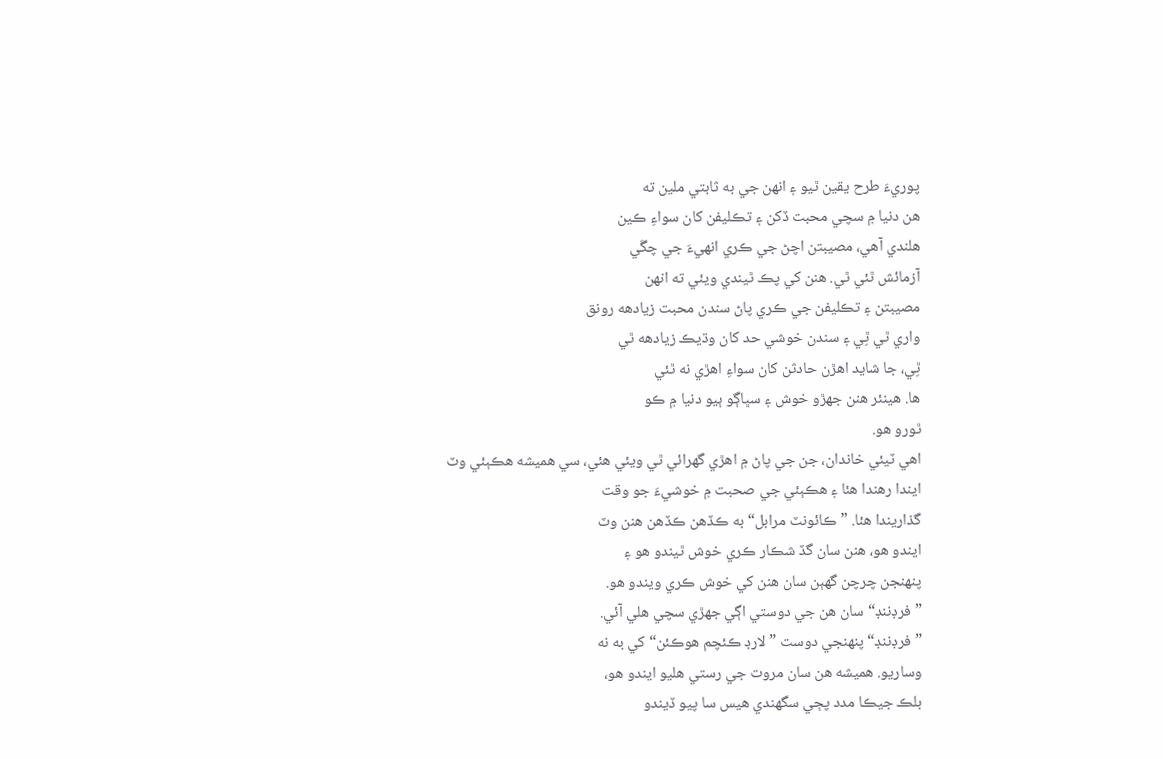پوريءَ طرح يقين ٿيو ۽ انهن جي به ثابتي ملين ته
هن دنيا ۾ سچي محبت ڏکن ۽ تڪليفن کان سواءِ ڪين
هلندي آهي، مصيبتن اچڻ جي ڪري انهيءَ جي چڱي
آزمائش ٿئي ٿي. هنن کي پڪ ٿيندي ويئي ته انهن
مصيبتن ۽ تڪليفن جي ڪري پاڻ سندن محبت زيادهه رونق
واري ٿي ٿِي ۽ سندن خوشي حد کان وڌيڪ زيادهه ٿي
ٿِي، جا شايد اهڙن حادثن کان سواءِ اهڙي نه ٿئي
ها. هينئر هنن جهڙو خوش ۽ سڀاڳو ٻيو دنيا ۾ ڪو
ٿورو هو.
اهي ٽيئي خاندان، جن جي پاڻ ۾ اهڙي گهرائي ٿي ويئي هئي، سي هميشه هڪٻئي وٽ
ايندا رهندا هئا ۽ هڪٻئي جي صحبت ۾ خوشيءَ جو وقت
گذاريندا هئا. ”ڪائونٽ مرابل“ به ڪڏهن ڪڏهن هنن وٽ
ايندو هو، هنن سان گڏ شڪار ڪري خوش ٿيندو هو ۽
پنهنجن چرچن گهٻن سان هنن کي خوش ڪري ويندو هو.
”فرڊننڊ“ سان هن جي دوستي اڳي جهڙي سچي هلي آئي.
”فرڊننڊ“ پنهنجي دوست ”لارڊ ڪئچم هوڪئن“ کي به نه
وساريو. هميشه هن سان مروت جي رستي هليو ايندو هو،
بلڪ جيڪا مدد پڄي سگهندي هيس سا پيو ڏيندو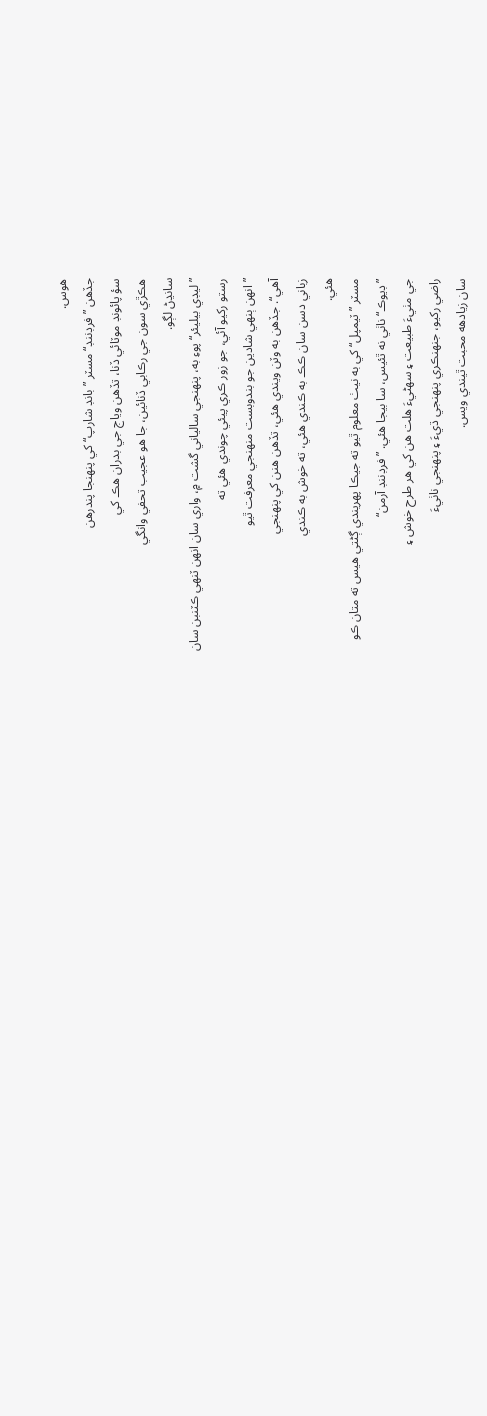هوس.
جڏهن ”فرڊننڊ“ مسٽر ”بانڊ شارپ“ کي پنهنجا پندرهن
سؤ پائونڊ موٽائي ڏنا، تڏهن وياج جي بدران هڪ کي
هڪڙي سون جي رڪابي ڏنائين، جا هو عجيب تحفي وانگي
سانڍڻ لڳو.
”ليڊي بيليئر“ پوءِ به، پنهنجي سالياني گشت ۾، واري سان انهن ٽنهي ڪٽنبن سان
رستو رکيو آئي، جو زور ڪري پيئي چوندي هئي ته
”انهن ٻنهي شادين جو بندوبست منهنجي معرفت ٿيو
آهي“. جڏهن به وٽن ويندي هئي، تڏهن هنن کي پنهنجي
زباني دسن سان ڪڪ به ڪندي هئي، ته خوش به ڪندي
هئي.
مسٽر ”ٽيمپل“ کي به نيٺ معلوم ٿيو ته جيڪا پهريندي ڳڻتي هيس ته متان ڪو
”ڊيوڪ“ ناٺي نه ٿئيس، سا بيجا هئي. ”فرڊننڊ آرمن“
جي مٺيءَ طبيعت ۽ سهڻيءَ هلت هن کي هر طرح خوش ۽
راضي رکيو، جنهنڪري پنهنجي ڌيءَ ۽ پنهنجي ناٺيءَ
سان زيادهه محبت ٿيندي ويس.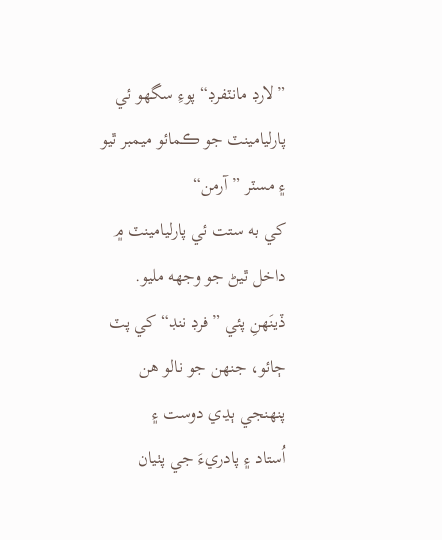”لارڊ مانٽفرڊ“ پوءِ سگهو ئي پارليامينٽ جو ڪمائو ميمبر ٿيو ۽ مسٽر ”آرمن“
کي به ستت ئي پارليامينٽ ۾ داخل ٿيڻ جو وجهه مليو.
ڏينَهنِ پئي ”فرڊ ننڊ“ کي پٽ ڄائو، جنهن جو نالو هن پنهنجي ٻڍي دوست ۽
اُستاد ۽ پادريءَ جي پٺيان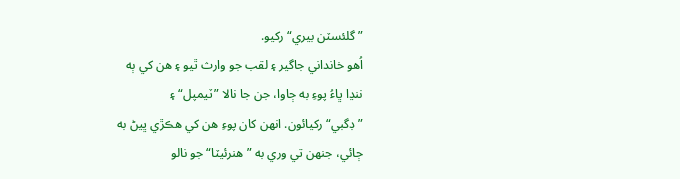”گلئسٽن بيري“ رکيو.
اُهو خانداني جاگير ۽ لقب جو وارث ٿيو ۽ هن کي ٻه
ننڍا ڀاءُ پوءِ به ڄاوا، جن جا نالا ”ٽيمپل“ ۽
”ڊگبي“ رکيائون. انهن کان پوءِ هن کي هڪڙي ڀيڻ به
ڄائي، جنهن تي وري به ”هنرئيٽا“ جو نالو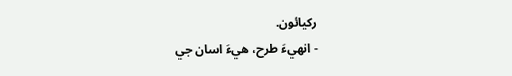رکيائون.
- انهيءَ طرح، هيءَ اسان جي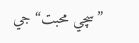”سچي محبت“ جي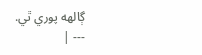ڳالهه پوري ٿي.
--- |